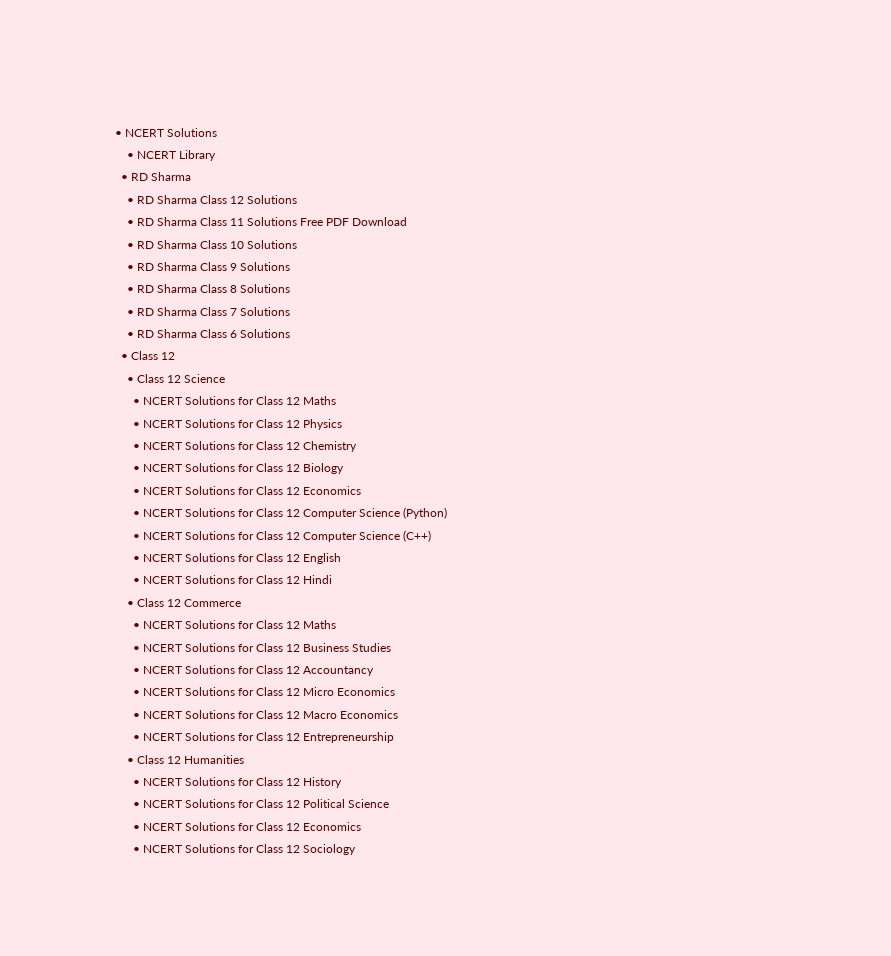• NCERT Solutions
    • NCERT Library
  • RD Sharma
    • RD Sharma Class 12 Solutions
    • RD Sharma Class 11 Solutions Free PDF Download
    • RD Sharma Class 10 Solutions
    • RD Sharma Class 9 Solutions
    • RD Sharma Class 8 Solutions
    • RD Sharma Class 7 Solutions
    • RD Sharma Class 6 Solutions
  • Class 12
    • Class 12 Science
      • NCERT Solutions for Class 12 Maths
      • NCERT Solutions for Class 12 Physics
      • NCERT Solutions for Class 12 Chemistry
      • NCERT Solutions for Class 12 Biology
      • NCERT Solutions for Class 12 Economics
      • NCERT Solutions for Class 12 Computer Science (Python)
      • NCERT Solutions for Class 12 Computer Science (C++)
      • NCERT Solutions for Class 12 English
      • NCERT Solutions for Class 12 Hindi
    • Class 12 Commerce
      • NCERT Solutions for Class 12 Maths
      • NCERT Solutions for Class 12 Business Studies
      • NCERT Solutions for Class 12 Accountancy
      • NCERT Solutions for Class 12 Micro Economics
      • NCERT Solutions for Class 12 Macro Economics
      • NCERT Solutions for Class 12 Entrepreneurship
    • Class 12 Humanities
      • NCERT Solutions for Class 12 History
      • NCERT Solutions for Class 12 Political Science
      • NCERT Solutions for Class 12 Economics
      • NCERT Solutions for Class 12 Sociology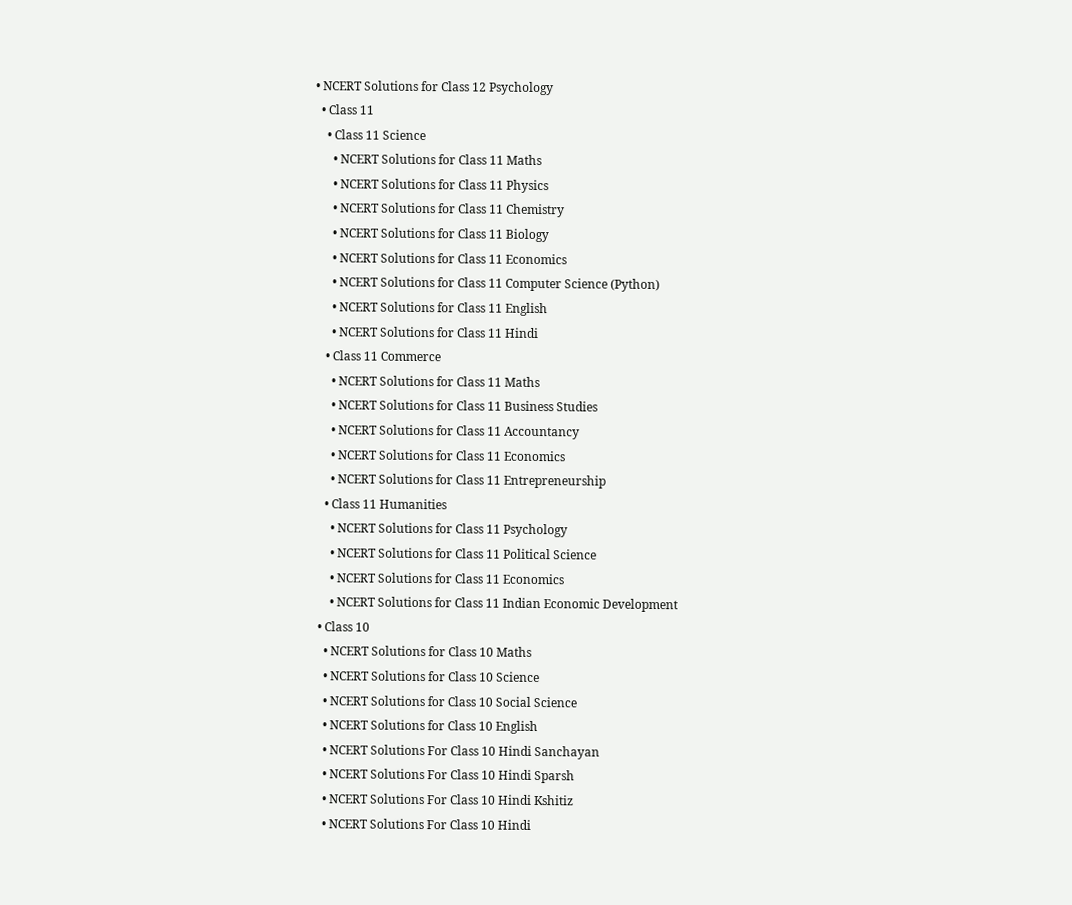• NCERT Solutions for Class 12 Psychology
  • Class 11
    • Class 11 Science
      • NCERT Solutions for Class 11 Maths
      • NCERT Solutions for Class 11 Physics
      • NCERT Solutions for Class 11 Chemistry
      • NCERT Solutions for Class 11 Biology
      • NCERT Solutions for Class 11 Economics
      • NCERT Solutions for Class 11 Computer Science (Python)
      • NCERT Solutions for Class 11 English
      • NCERT Solutions for Class 11 Hindi
    • Class 11 Commerce
      • NCERT Solutions for Class 11 Maths
      • NCERT Solutions for Class 11 Business Studies
      • NCERT Solutions for Class 11 Accountancy
      • NCERT Solutions for Class 11 Economics
      • NCERT Solutions for Class 11 Entrepreneurship
    • Class 11 Humanities
      • NCERT Solutions for Class 11 Psychology
      • NCERT Solutions for Class 11 Political Science
      • NCERT Solutions for Class 11 Economics
      • NCERT Solutions for Class 11 Indian Economic Development
  • Class 10
    • NCERT Solutions for Class 10 Maths
    • NCERT Solutions for Class 10 Science
    • NCERT Solutions for Class 10 Social Science
    • NCERT Solutions for Class 10 English
    • NCERT Solutions For Class 10 Hindi Sanchayan
    • NCERT Solutions For Class 10 Hindi Sparsh
    • NCERT Solutions For Class 10 Hindi Kshitiz
    • NCERT Solutions For Class 10 Hindi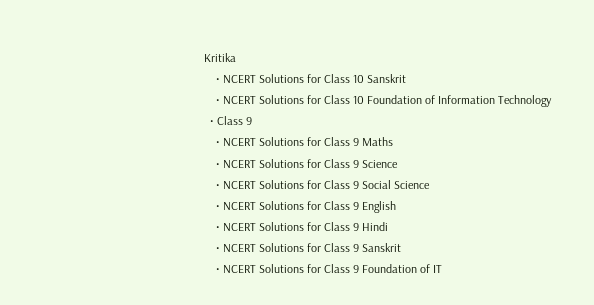Kritika
    • NCERT Solutions for Class 10 Sanskrit
    • NCERT Solutions for Class 10 Foundation of Information Technology
  • Class 9
    • NCERT Solutions for Class 9 Maths
    • NCERT Solutions for Class 9 Science
    • NCERT Solutions for Class 9 Social Science
    • NCERT Solutions for Class 9 English
    • NCERT Solutions for Class 9 Hindi
    • NCERT Solutions for Class 9 Sanskrit
    • NCERT Solutions for Class 9 Foundation of IT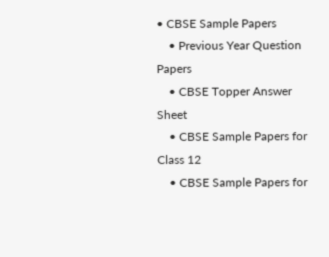• CBSE Sample Papers
    • Previous Year Question Papers
    • CBSE Topper Answer Sheet
    • CBSE Sample Papers for Class 12
    • CBSE Sample Papers for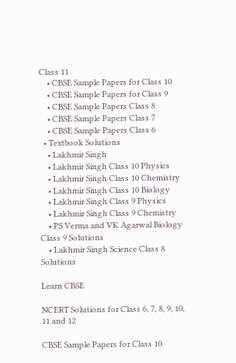Class 11
    • CBSE Sample Papers for Class 10
    • CBSE Sample Papers for Class 9
    • CBSE Sample Papers Class 8
    • CBSE Sample Papers Class 7
    • CBSE Sample Papers Class 6
  • Textbook Solutions
    • Lakhmir Singh
    • Lakhmir Singh Class 10 Physics
    • Lakhmir Singh Class 10 Chemistry
    • Lakhmir Singh Class 10 Biology
    • Lakhmir Singh Class 9 Physics
    • Lakhmir Singh Class 9 Chemistry
    • PS Verma and VK Agarwal Biology Class 9 Solutions
    • Lakhmir Singh Science Class 8 Solutions

Learn CBSE

NCERT Solutions for Class 6, 7, 8, 9, 10, 11 and 12

CBSE Sample Papers for Class 10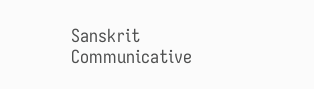Sanskrit Communicative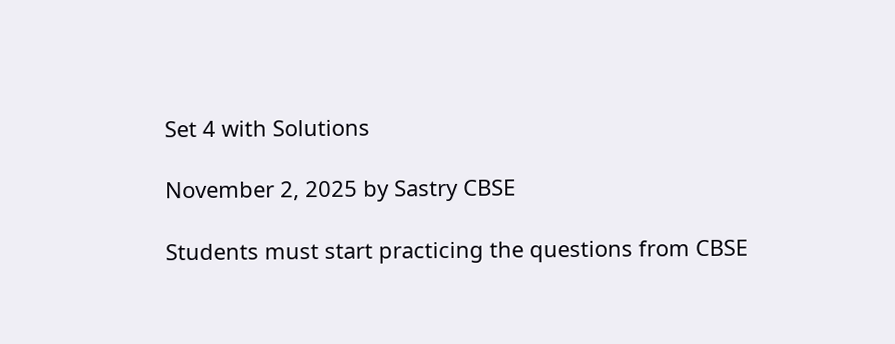Set 4 with Solutions

November 2, 2025 by Sastry CBSE

Students must start practicing the questions from CBSE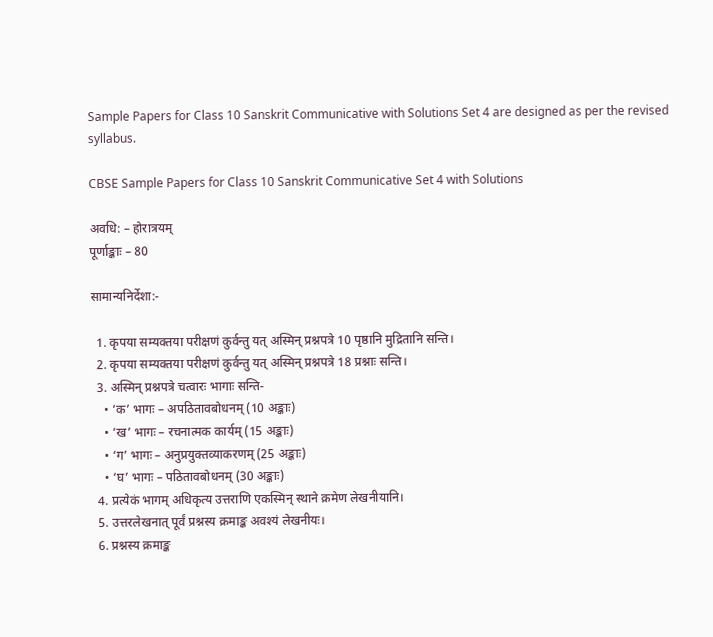Sample Papers for Class 10 Sanskrit Communicative with Solutions Set 4 are designed as per the revised syllabus.

CBSE Sample Papers for Class 10 Sanskrit Communicative Set 4 with Solutions

अवधि: – होरात्रयम्
पूर्णाङ्काः – 80

सामान्यनिर्देशा:-

  1. कृपया सम्यक्तया परीक्षणं कुर्वन्तु यत् अस्मिन् प्रश्नपत्रे 10 पृष्ठानि मुद्रितानि सन्ति।
  2. कृपया सम्यक्तया परीक्षणं कुर्वन्तु यत् अस्मिन् प्रश्नपत्रे 18 प्रश्नाः सन्ति।
  3. अस्मिन् प्रश्नपत्रे चत्वारः भागाः सन्ति-
    • ‘क’ भागः – अपठितावबोधनम् (10 अङ्काः)
    • ‘ख’ भागः – रचनात्मक कार्यम् (15 अङ्काः)
    • ‘ग’ भागः – अनुप्रयुक्तव्याकरणम् (25 अङ्काः)
    • ‘घ’ भागः – पठितावबोधनम् (30 अङ्काः)
  4. प्रत्येकं भागम् अधिकृत्य उत्तराणि एकस्मिन् स्थाने क्रमेण लेखनीयानि।
  5. उत्तरलेखनात् पूर्वं प्रश्नस्य क्रमाङ्क अवश्यं लेखनीयः।
  6. प्रश्नस्य क्रमाङ्क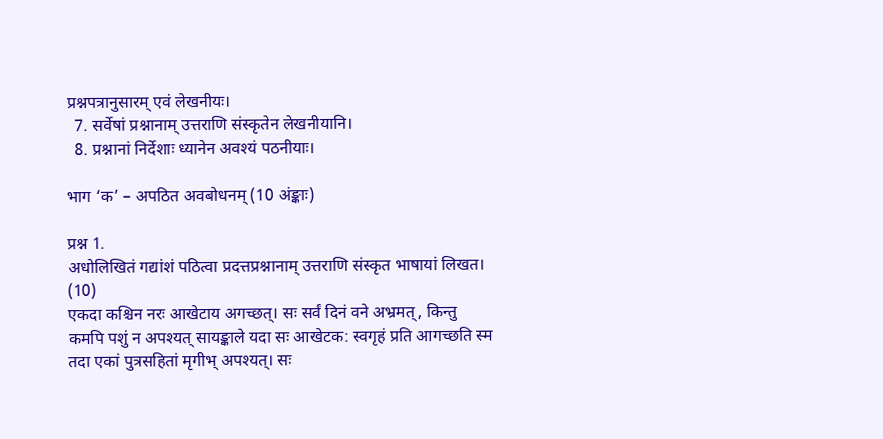प्रश्नपत्रानुसारम् एवं लेखनीयः।
  7. सर्वेषां प्रश्नानाम् उत्तराणि संस्कृतेन लेखनीयानि।
  8. प्रश्नानां निर्देशाः ध्यानेन अवश्यं पठनीयाः।

भाग ‘क’ – अपठित अवबोधनम् (10 अंङ्काः)

प्रश्न 1.
अधोलिखितं गद्यांशं पठित्वा प्रदत्तप्रश्नानाम् उत्तराणि संस्कृत भाषायां लिखत। (10)
एकदा कश्चिन नरः आखेटाय अगच्छत्। सः सर्वं दिनं वने अभ्रमत्, किन्तु कमपि पशुं न अपश्यत् सायङ्काले यदा सः आखेटक: स्वगृहं प्रति आगच्छति स्म तदा एकां पुत्रसहितां मृगीभ् अपश्यत्। सः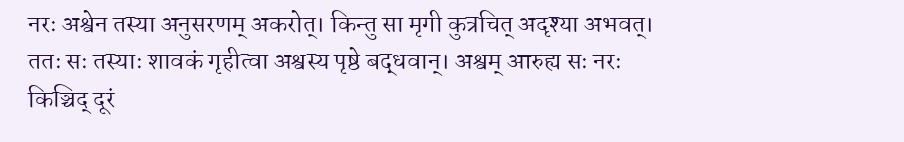नरः अश्वेन तस्या अनुसरणम् अकरोत्। किन्तु सा मृगी कुत्रचित् अदृश्या अभवत्। ततः सः तस्याः शावकं गृहीत्वा अश्वस्य पृष्ठे बद्धवान्। अश्वम् आरुह्य सः नरः किञ्चिद् दूरं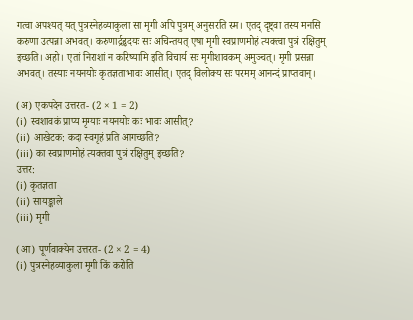गत्वा अपश्यत् यत् पुत्रस्नेहव्याकुला सा मृगी अपि पुत्रम् अनुसरति स्म। एतद् दृष्ट्वा तस्य मनसि करुणा उत्पन्ना अभवत्। करुणार्द्रहृदयः सः अचिन्तयत् एषा मृगी स्वप्राणमोहं त्यक्त्वा पुत्रं रक्षितुम् इच्छति। अहो। एतां निराशां न करिष्यामि इति विचार्य सः मृगीशावकम् अमुञ्चत्। मृगी प्रसन्ना अभवत्। तस्याः नयनयोः कृतज्ञताभावः आसीत्। एतद् विलोक्य सः परमम् आनन्दं प्राप्तवान्।

(अ) एकपदेन उत्तरत- (2 × 1 = 2)
(i) स्वशावकं प्राप्य मृग्याः नयनयोः कः भावः आसीत्?
(ii) आखेटक: कदा स्वगृहं प्रति आगच्छति?
(iii) का स्वप्राणमोहं त्यक्तवा पुत्रं रक्षितुम् इच्छति?
उत्तर:
(i) कृतज्ञता
(ii) सायङ्काले
(iii) मृगी

(आ) पूर्णवाक्येन उत्तरत- (2 × 2 = 4)
(i) पुत्रस्नेहव्याकुला मृगी किं करोति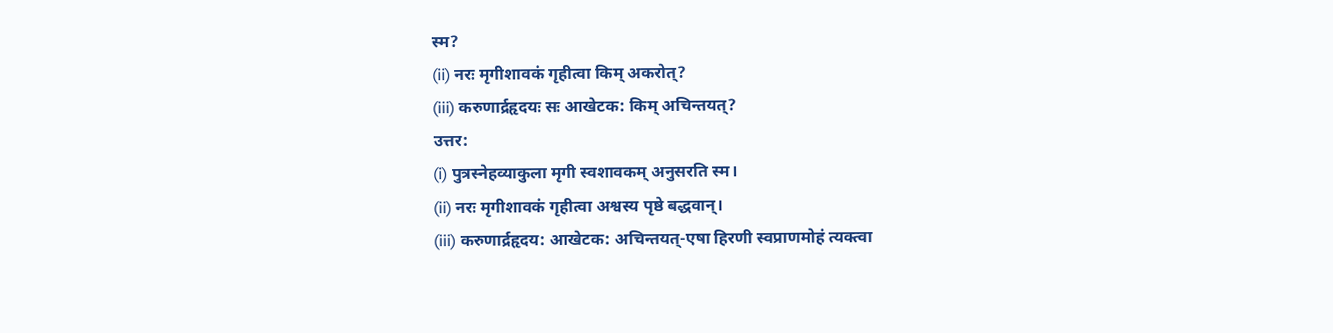स्म?
(ii) नरः मृगीशावकं गृहीत्वा किम् अकरोत्?
(iii) करुणार्द्रहृदयः सः आखेटक: किम् अचिन्तयत्?
उत्तर:
(i) पुत्रस्नेहव्याकुला मृगी स्वशावकम् अनुसरति स्म।
(ii) नरः मृगीशावकं गृहीत्वा अश्वस्य पृष्ठे बद्धवान्।
(iii) करुणार्द्रहृदय: आखेटक: अचिन्तयत्-एषा हिरणी स्वप्राणमोहं त्यक्त्वा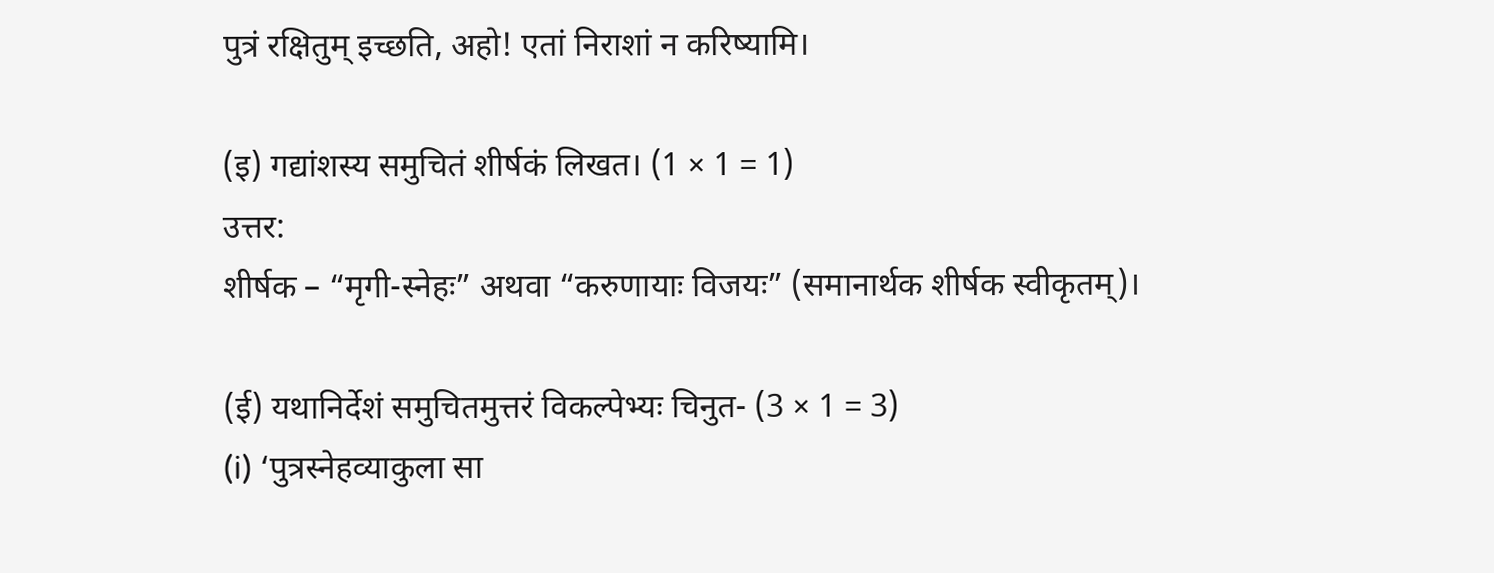पुत्रं रक्षितुम् इच्छति, अहो! एतां निराशां न करिष्यामि।

(इ) गद्यांशस्य समुचितं शीर्षकं लिखत। (1 × 1 = 1)
उत्तर:
शीर्षक – “मृगी-स्नेहः” अथवा “करुणायाः विजयः” (समानार्थक शीर्षक स्वीकृतम्)।

(ई) यथानिर्देशं समुचितमुत्तरं विकल्पेभ्यः चिनुत- (3 × 1 = 3)
(i) ‘पुत्रस्नेहव्याकुला सा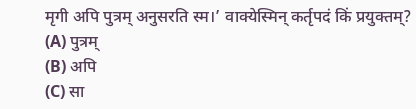मृगी अपि पुत्रम् अनुसरति स्म।’ वाक्येस्मिन् कर्तृपदं किं प्रयुक्तम्?
(A) पुत्रम्
(B) अपि
(C) सा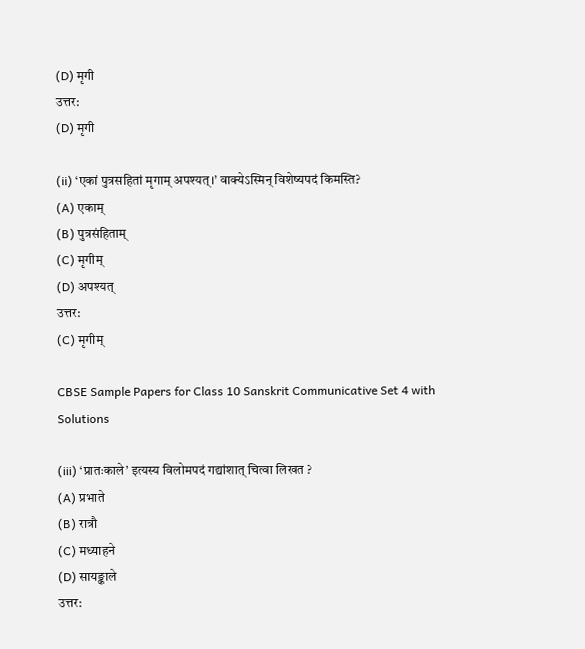(D) मृगी
उत्तर:
(D) मृगी

(ii) ‘एकां पुत्रसहितां मृगाम् अपश्यत्।’ वाक्येऽस्मिन् विशेष्यपदं किमस्ति?
(A) एकाम्
(B) पुत्रसंहिताम्
(C) मृगीम्
(D) अपश्यत्
उत्तर:
(C) मृगीम्

CBSE Sample Papers for Class 10 Sanskrit Communicative Set 4 with Solutions

(iii) ‘प्रातःकाले’ इत्यस्य विलोमपदं गद्यांशात् चित्वा लिखत ?
(A) प्रभाते
(B) रात्रौ
(C) मध्याहने
(D) सायङ्काले
उत्तर: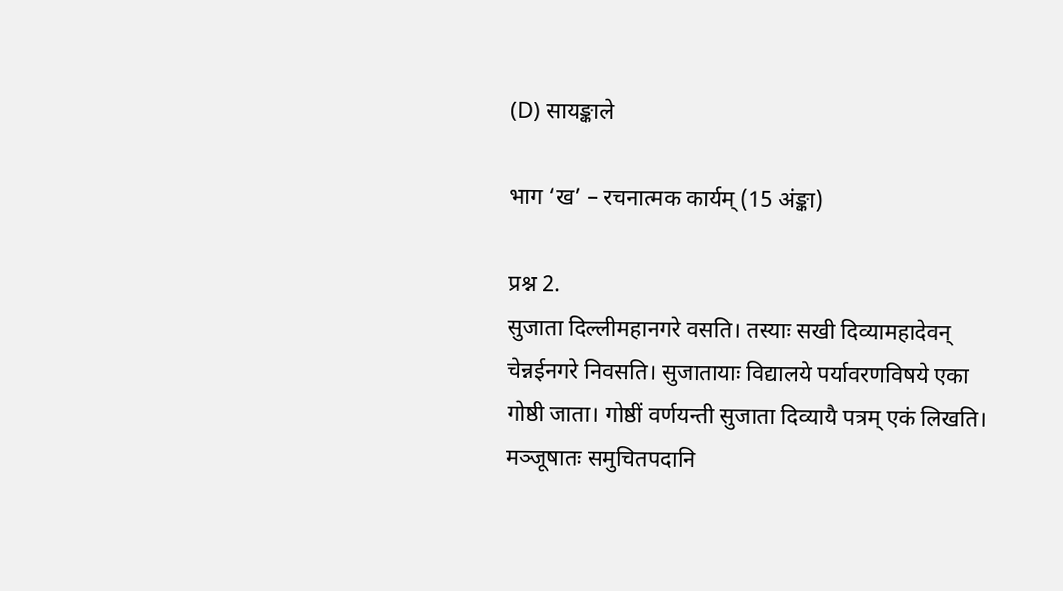(D) सायङ्काले

भाग ‘ख’ – रचनात्मक कार्यम् (15 अंङ्का)

प्रश्न 2.
सुजाता दिल्लीमहानगरे वसति। तस्याः सखी दिव्यामहादेवन् चेन्नईनगरे निवसति। सुजातायाः विद्यालये पर्यावरणविषये एका गोष्ठी जाता। गोष्ठीं वर्णयन्ती सुजाता दिव्यायै पत्रम् एकं लिखति। मञ्जूषातः समुचितपदानि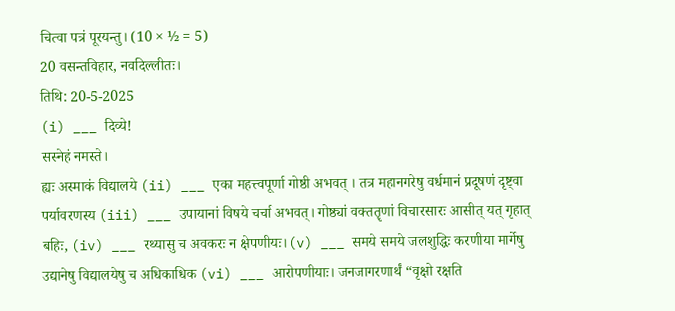चित्वा पत्रं पूरयन्तु। (10 × ½ = 5)
20 वसन्तविहार, नवदिल्लीतः।
तिथि: 20-5-2025
(i) ___ दिव्ये!
सस्नेहं नमस्ते।
ह्यः अस्माकं विद्यालये (ii) ___ एका महत्त्वपूर्णा गोष्ठी अभवत् । तत्र महानगरेषु वर्धमानं प्रदूषणं दृष्ट्वा पर्यावरणस्य (iii) ___ उपायानां विषये चर्चा अभवत्। गोष्ठ्यां वक्ततॄणां विचारसारः आसीत् यत् गृहात् बहिः, (iv) ___ रथ्यासु च अवकरः न क्षेपणीयः।(v) ___ समये समये जलशुद्धिः करणीया मार्गेषु उद्यानेषु विद्यालयेषु च अधिकाधिक (vi) ___ आरोपणीयाः। जनजागरणार्थं “वृक्षो रक्षति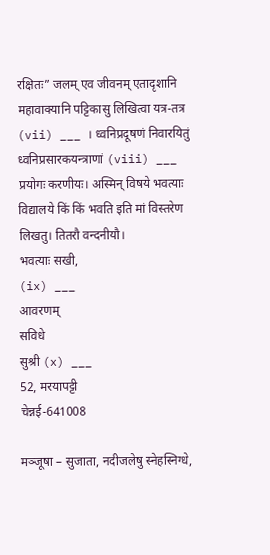रक्षितः” जलम् एव जीवनम् एतादृशानि महावाक्यानि पट्टिकासु लिखित्वा यत्र-तत्र (vii) ___ । ध्वनिप्रदूषणं निवारयितुं ध्वनिप्रसारकयन्त्राणां (viii) ___ प्रयोगः करणीयः। अस्मिन् विषये भवत्याः विद्यालये किं किं भवति इति मां विस्तरेण लिखतु। तितरौ वन्दनीयौ।
भवत्याः सखी,
(ix) ___
आवरणम्
सविधे
सुश्री (x) ___
52, मरयापट्टी
चेन्नई-641008

मञ्जूषा – सुजाता, नदीजलेषु स्नेहस्निग्धे,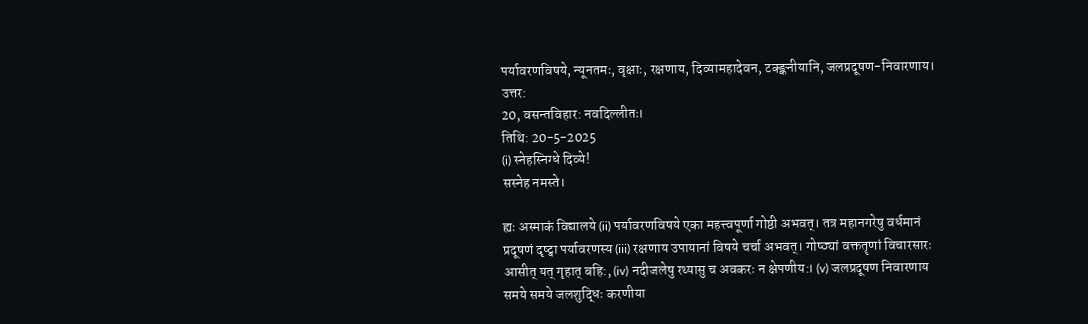पर्यावरणविषये, न्यूनतमः, वृक्षाः, रक्षणाय, दिव्यामहादेवन, टक्ङ्कनीयानि, जलप्रदूषण-निवारणाय।
उत्तर:
20, वसन्तविहार: नवदिल्लीतः।
तिथि: 20-5-2025
(i) स्नेहस्निग्धे दिव्ये!
सस्नेह नमस्ते।

ह्यः अस्माकं विद्यालये (ii) पर्यावरणविषये एका महत्त्वपूर्णा गोष्ठी अभवत्। तत्र महानगरेषु वर्धमानं प्रदूषणं दृष्ट्वा पर्यावरणस्य (iii) रक्षणाय उपायानां विषये चर्चा अभवत्। गोष्ठ्यां वक्ततॄणां विचारसारः आसीत् यत् गृहात् बहि:, (iv) नदीजलेषु रथ्यासु च अवकरः न क्षेपणीय:। (v) जलप्रदूषण निवारणाय समये समये जलशुद्धिः करणीया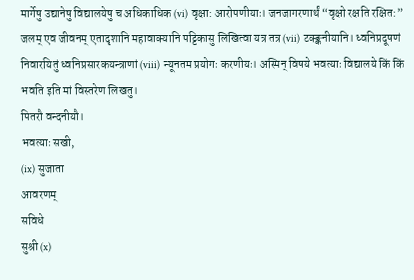मार्गेषु उद्यानेषु विद्यालयेषु च अधिकाधिक (vi) वृक्षा: आरोपणीयाः। जनजागरणार्थं “वृक्षो रक्षति रक्षित:” जलम् एव जीवनम् एतादृशानि महावाक्यानि पट्टिकासु लिखित्वा यत्र तत्र (vii) टक्ङ्कनीयानि। ध्वनिप्रदूषणं निवारयितुं ध्वनिप्रसारकयन्त्राणां (viii) न्यूनतम प्रयोगः करणीयः। अस्मिन् विषये भवत्याः विद्यालये किं किं भवति इति मां विस्तरेण लिखतु।
पितरौ वन्दनीयौ।
भवत्याः सखी,
(ix) सुजाता
आवरणम्
सविधे
सुश्री (x)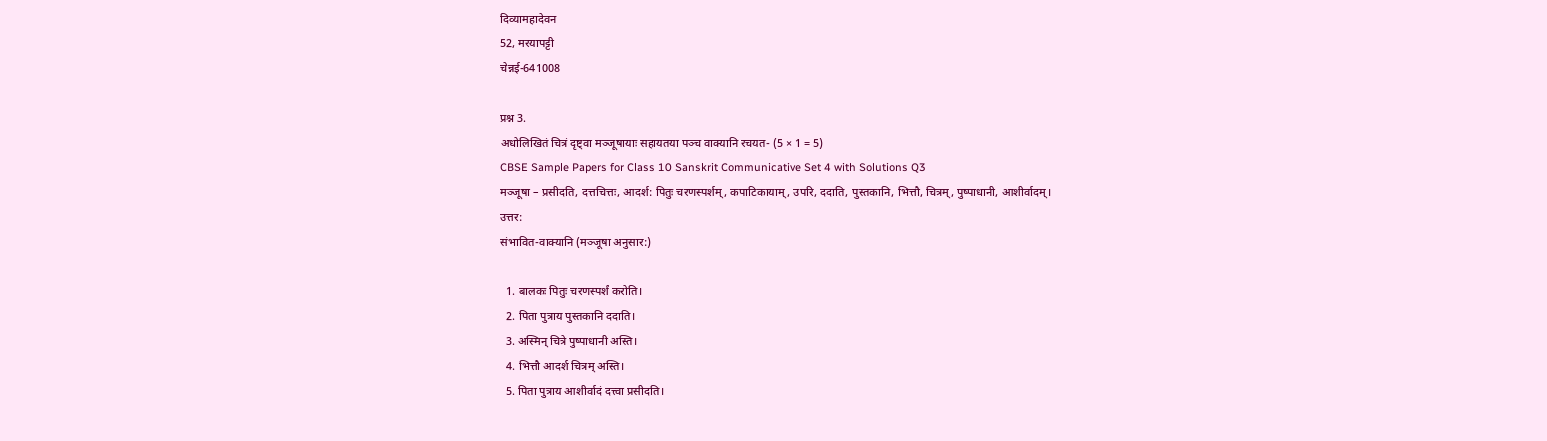दिव्यामहादेवन
52, मरयापट्टी
चेन्नई-641008

प्रश्न 3.
अधोलिखितं चित्रं दृष्ट्वा मञ्जूषायाः सहायतया पञ्च वाक्यानि रचयत- (5 × 1 = 5)
CBSE Sample Papers for Class 10 Sanskrit Communicative Set 4 with Solutions Q3
मञ्जूषा – प्रसीदति, दत्तचित्तः, आदर्श: पितुः चरणस्पर्शम्, कपाटिकायाम्, उपरि, ददाति, पुस्तकानि, भित्तौ, चित्रम्, पुष्पाधानी, आशीर्वादम्।
उत्तर:
संभावित-वाक्यानि (मञ्जूषा अनुसार:)

  1. बालकः पितुः चरणस्पर्शं करोति।
  2. पिता पुत्राय पुस्तकानि ददाति।
  3. अस्मिन् चित्रे पुष्पाधानी अस्ति।
  4. भित्तौ आदर्श चित्रम् अस्ति।
  5. पिता पुत्राय आशीर्वादं दत्त्वा प्रसीदति।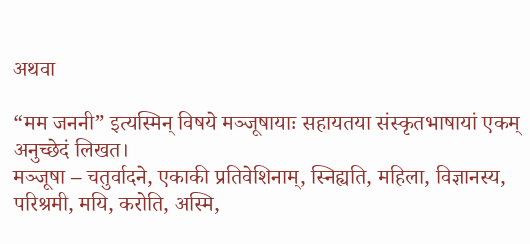अथवा

“मम जननी” इत्यस्मिन् विषये मञ्जूषायाः सहायतया संस्कृतभाषायां एकम् अनुच्छेदं लिखत।
मञ्जूषा – चतुर्वादने, एकाकी प्रतिवेशिनाम्, स्निह्यति, महिला, विज्ञानस्य, परिश्रमी, मयि, करोति, अस्मि,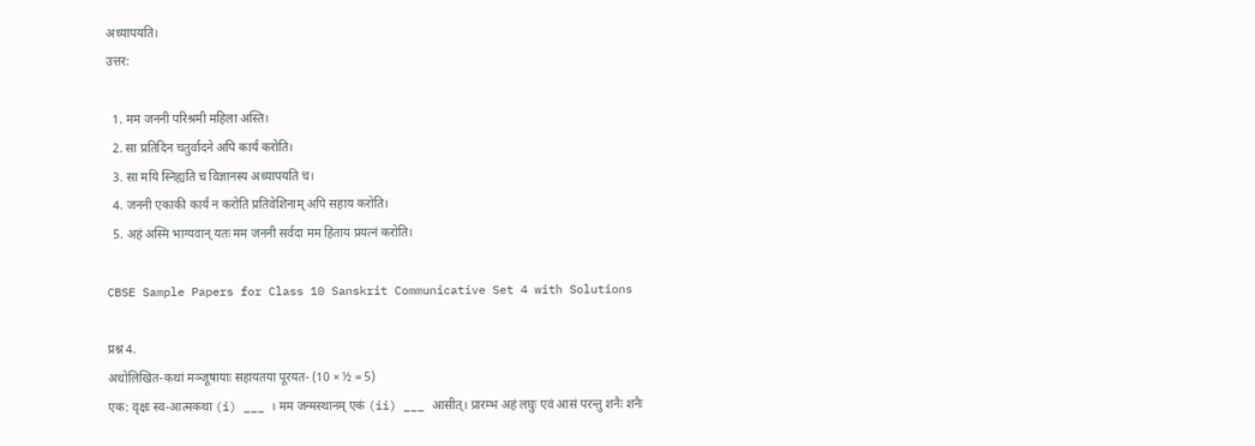अध्यापयति।
उत्तर:

  1. मम जननी परिश्रमी महिला अस्ति।
  2. सा प्रतिदिन चतुर्वादने अपि कार्यं करोति।
  3. सा मयि स्निह्यति च विज्ञानस्य अध्यापयति च।
  4. जननी एकाकी कार्यं न करोति प्रतिवेशिनाम् अपि सहाय करोति।
  5. अहं अस्मि भाग्यवान् यतः मम जननी सर्वदा मम हिताय प्रयत्नं करोति।

CBSE Sample Papers for Class 10 Sanskrit Communicative Set 4 with Solutions

प्रश्न 4.
अधोलिखित-कथां मञ्जूषायाः सहायतया पूरयत- (10 × ½ = 5)
एक: वृक्षः स्व-आत्मकथा (i) ___ । मम जन्मस्थानम् एकं (ii) ___ आसीत्। प्रारम्भ अहं लघुः एवं आसं परन्तु शनैः शनैः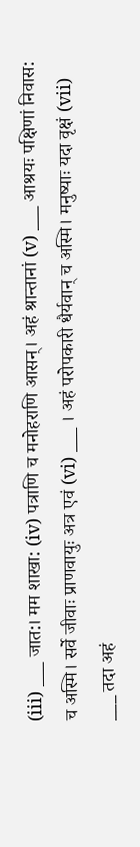(iii) ___ जात:। मम शाखा: (iv) पत्राणि च मनोहराणि आसन्। अहं श्रान्तानां (v) ___ आश्रयः पक्षिणां निवास: च अस्मि। सर्वे जीवाः प्राणवायुः अत्र एवं (vi) ___ । अहं परोपकारी धैर्यवान् च अस्मि। मनुष्याः यदा वृक्षं (vii) ___ तदा अहं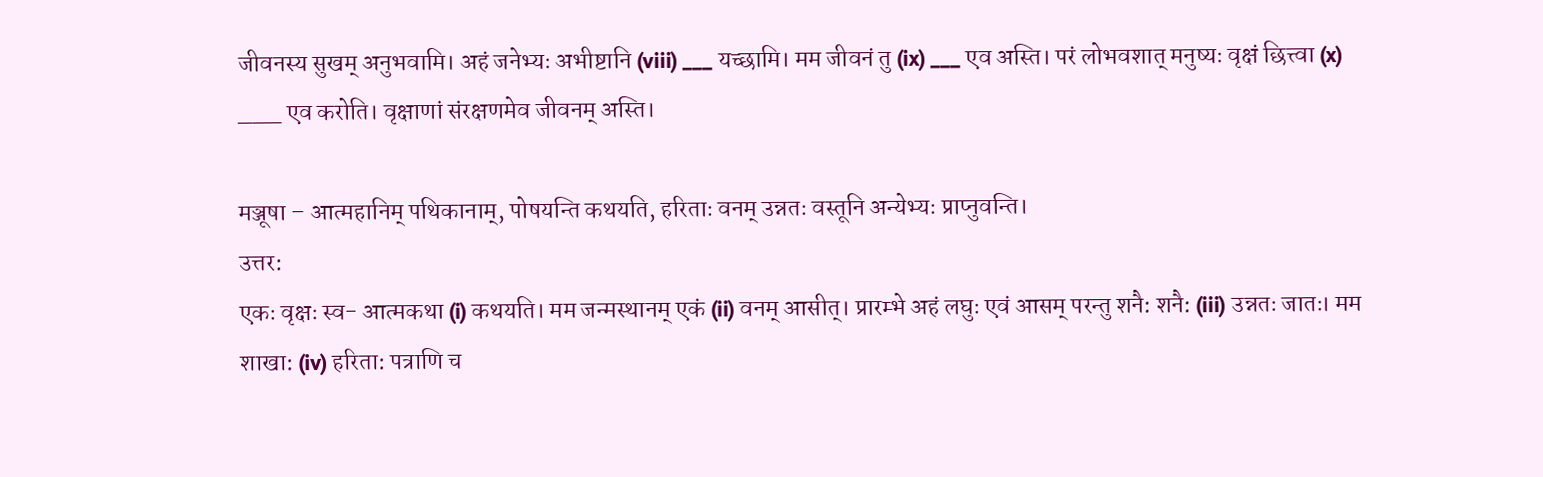जीवनस्य सुखम् अनुभवामि। अहं जनेभ्यः अभीष्टानि (viii) ___ यच्छामि। मम जीवनं तु (ix) ___ एव अस्ति। परं लोभवशात् मनुष्यः वृक्षं छित्त्वा (x) ___ एव करोति। वृक्षाणां संरक्षणमेव जीवनम् अस्ति।

मञ्जूषा – आत्महानिम् पथिकानाम्, पोषयन्ति कथयति, हरिताः वनम् उन्नतः वस्तूनि अन्येभ्यः प्राप्नुवन्ति।
उत्तर:
एकः वृक्षः स्व- आत्मकथा (i) कथयति। मम जन्मस्थानम् एकं (ii) वनम् आसीत्। प्रारम्भे अहं लघुः एवं आसम् परन्तु शनै: शनै: (iii) उन्नतः जातः। मम शाखा: (iv) हरिता: पत्राणि च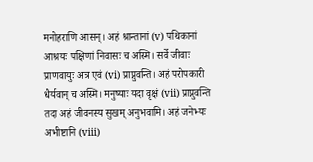मनोहराणि आसन्। अहं श्रान्तानां (v) पथिकानां आश्रयः पक्षिणां निवासः च अस्मि। सर्वे जीवाः प्राणवायुः अत्र एवं (vi) प्राप्नुवन्ति। अहं परोपकारी धैर्यवान् च अस्मि। मनुष्याः यदा वृक्षं (vii) प्राप्नुवन्ति तदा अहं जीवनस्य सुखम् अनुभवामि। अहं जनेभ्यः अभीष्टानि (viii)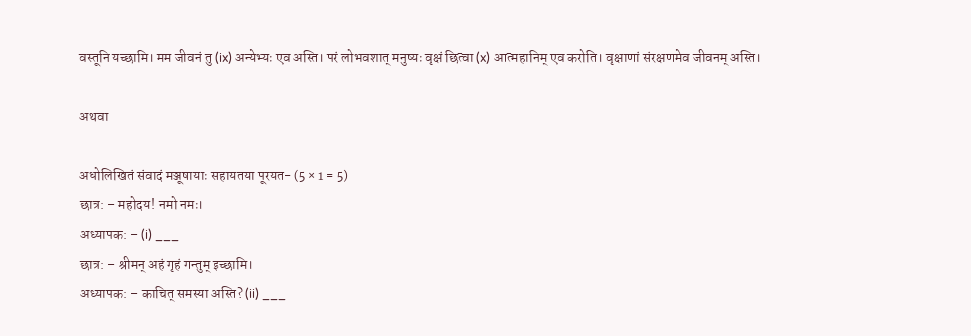वस्तूनि यच्छामि। मम जीवनं तु (ix) अन्येभ्यः एव अस्ति। परं लोभवशात् मनुष्यः वृक्षं छित्वा (x) आत्महानिम् एव करोति। वृक्षाणां संरक्षणमेव जीवनम् अस्ति।

अथवा

अधोलिखितं संवादं मञ्जूषायाः सहायतया पूरयत- (5 × 1 = 5)
छात्र: – महोदय! नमो नमः।
अध्यापक: – (i) ___
छात्र: – श्रीमन् अहं गृहं गन्तुम् इच्छामि।
अध्यापक: – काचित् समस्या अस्ति? (ii) ___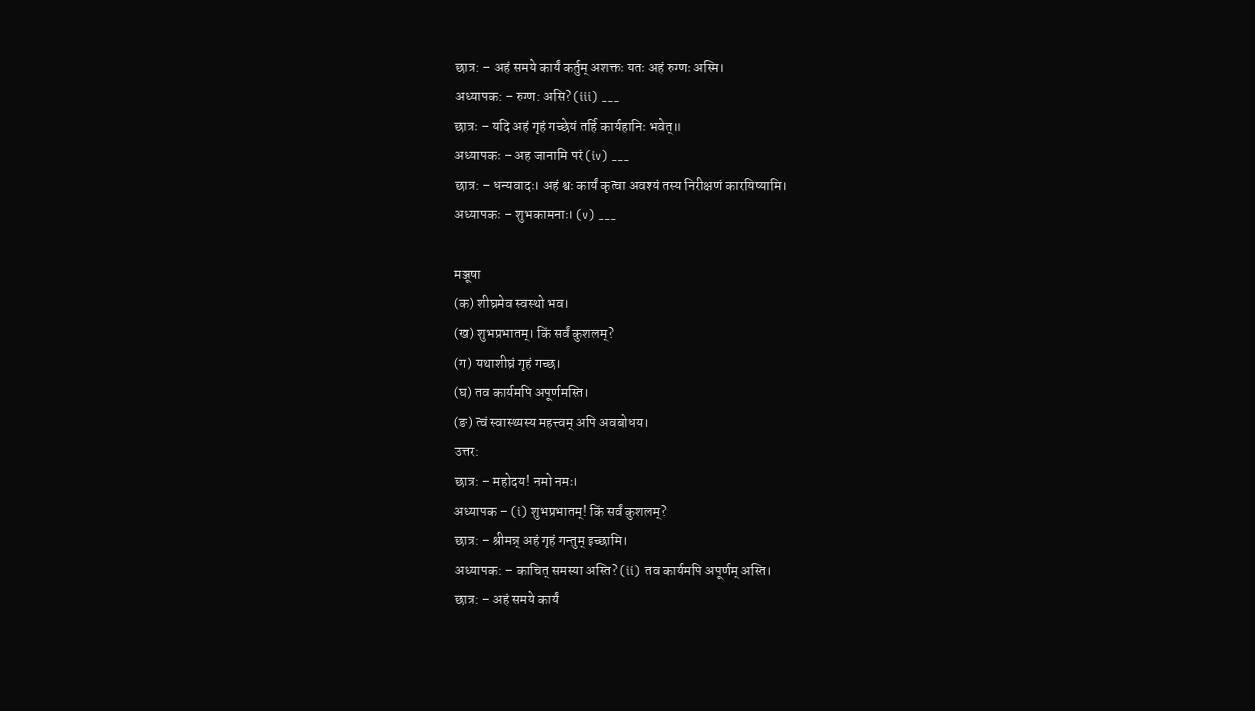छात्र: – अहं समये कार्यं कर्तुम् अशक्तः यतः अहं रुग्णः अस्मि।
अध्यापक: – रुग्ण: असि? (iii) ___
छात्रः – यदि अहं गृहं गच्छेयं तर्हि कार्यहानिः भवेत्॥
अध्यापकः – अह जानामि परं (iv) ___
छात्र: – धन्यवादः। अहं श्वः कार्यं कृत्वा अवश्यं तस्य निरीक्षणं कारयिष्यामि।
अध्यापकः – शुभकामनाः। (v) ___

मञ्जूषा
(क) शीघ्रमेव स्वस्थो भव।
(ख) शुभप्रभातम्। किं सर्वं कुशलम्?
(ग) यथाशीघ्रं गृहं गच्छ।
(घ) तव कार्यमपि अपूर्णमस्ति।
(ङ) त्वं स्वास्थ्यस्य महत्त्वम् अपि अवबोधय।
उत्तर:
छात्र: – महोदय! नमो नमः।
अध्यापक – (i) शुभप्रभातम्! किं सर्वं कुशलम्?
छात्र: – श्रीमन्न् अहं गृहं गन्तुम् इच्छामि।
अध्यापक: – काचित् समस्या अस्ति? (ii) तव कार्यमपि अपूर्णम् अस्ति।
छात्र: – अहं समये कार्यं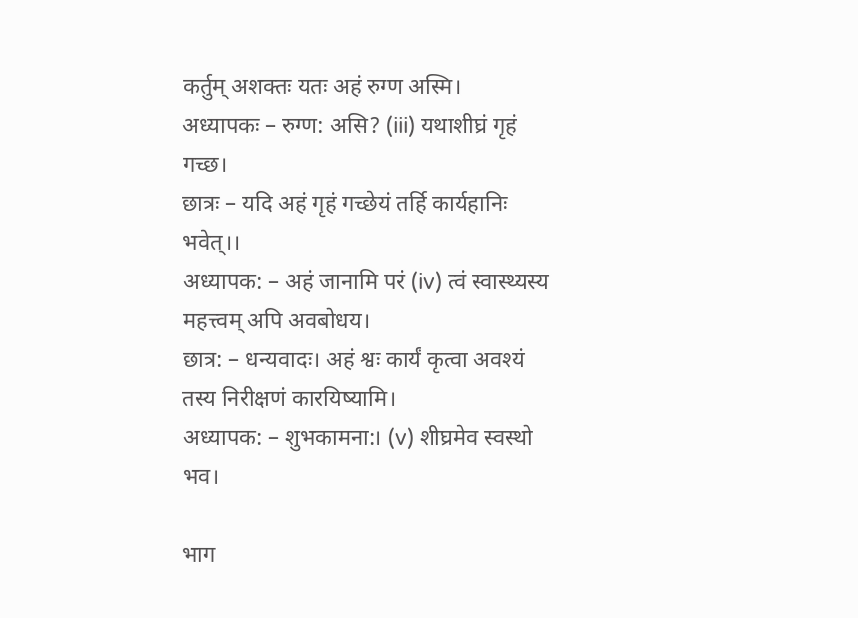कर्तुम् अशक्तः यतः अहं रुग्ण अस्मि।
अध्यापकः – रुग्ण: असि? (iii) यथाशीघ्रं गृहं गच्छ।
छात्रः – यदि अहं गृहं गच्छेयं तर्हि कार्यहानिः भवेत्।।
अध्यापक: – अहं जानामि परं (iv) त्वं स्वास्थ्यस्य महत्त्वम् अपि अवबोधय।
छात्र: – धन्यवादः। अहं श्वः कार्यं कृत्वा अवश्यं तस्य निरीक्षणं कारयिष्यामि।
अध्यापक: – शुभकामना:। (v) शीघ्रमेव स्वस्थो भव।

भाग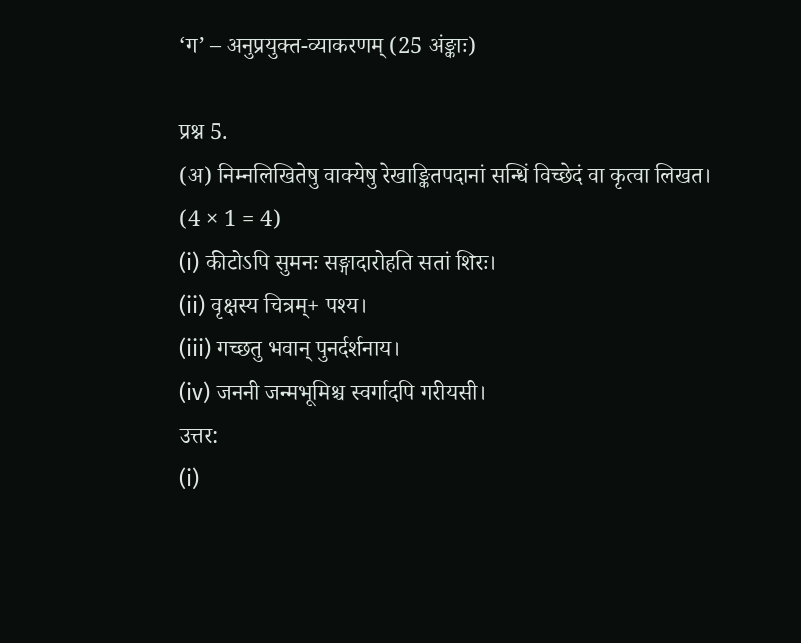‘ग’ – अनुप्रयुक्त-व्याकरणम् (25 अंङ्काः)

प्रश्न 5.
(अ) निम्नलिखितेषु वाक्येषु रेखाङ्कितपदानां सन्धिं विच्छेदं वा कृत्वा लिखत। (4 × 1 = 4)
(i) कीटोऽपि सुमनः सङ्गादारोहति सतां शिरः।
(ii) वृक्षस्य चित्रम्+ पश्य।
(iii) गच्छतु भवान् पुनर्दर्शनाय।
(iv) जननी जन्मभूमिश्च स्वर्गादपि गरीयसी।
उत्तर:
(i)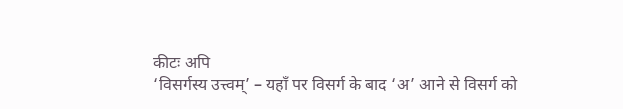कीटः अपि
‘विसर्गस्य उत्त्वम्’ – यहाँ पर विसर्ग के बाद ‘अ’ आने से विसर्ग को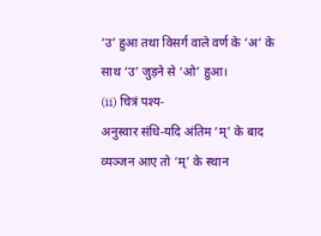‘उ’ हुआ तथा विसर्ग वाले वर्ण के ‘अ’ के साथ ‘उ’ जुड़ने से ‘ओ’ हुआ।
(ii) चित्रं पश्य-
अनुस्वार संधि-यदि अंतिम ‘म्’ के बाद व्यञ्जन आए तो ‘म्’ के स्थान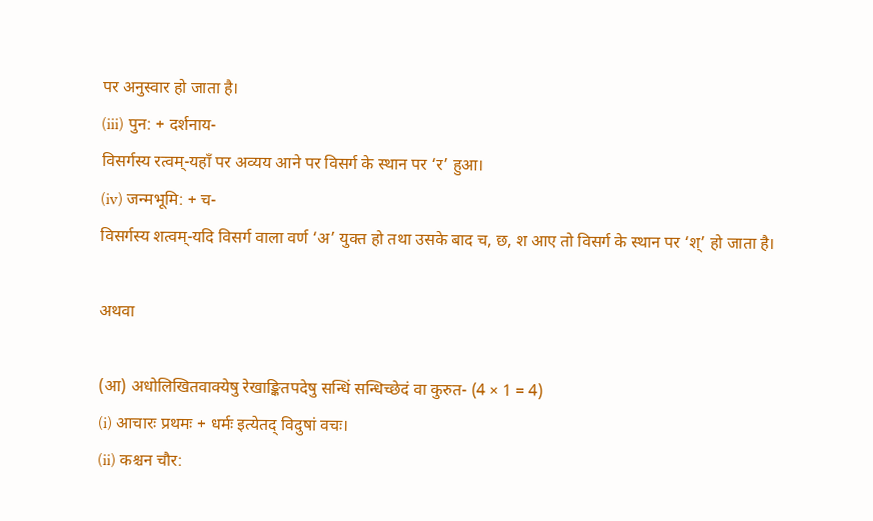पर अनुस्वार हो जाता है।
(iii) पुन: + दर्शनाय-
विसर्गस्य रत्वम्-यहाँ पर अव्यय आने पर विसर्ग के स्थान पर ‘र’ हुआ।
(iv) जन्मभूमि: + च-
विसर्गस्य शत्वम्-यदि विसर्ग वाला वर्ण ‘अ’ युक्त हो तथा उसके बाद च, छ, श आए तो विसर्ग के स्थान पर ‘श्’ हो जाता है।

अथवा

(आ) अधोलिखितवाक्येषु रेखाङ्कितपदेषु सन्धिं सन्धिच्छेदं वा कुरुत- (4 × 1 = 4)
(i) आचारः प्रथमः + धर्मः इत्येतद् विदुषां वचः।
(ii) कश्चन चौर: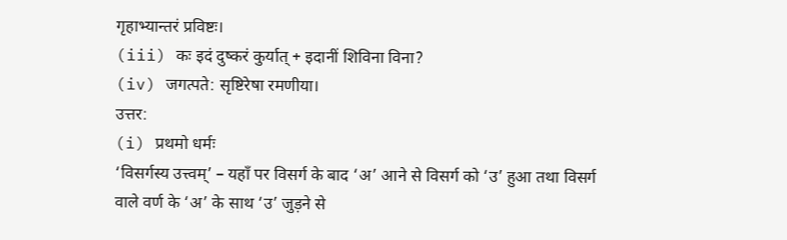गृहाभ्यान्तरं प्रविष्टः।
(iii) कः इदं दुष्करं कुर्यात् + इदानीं शिविना विना?
(iv) जगत्पते: सृष्टिरेषा रमणीया।
उत्तर:
(i) प्रथमो धर्मः
‘विसर्गस्य उत्त्वम्’ – यहाँ पर विसर्ग के बाद ‘अ’ आने से विसर्ग को ‘उ’ हुआ तथा विसर्ग वाले वर्ण के ‘अ’ के साथ ‘उ’ जुड़ने से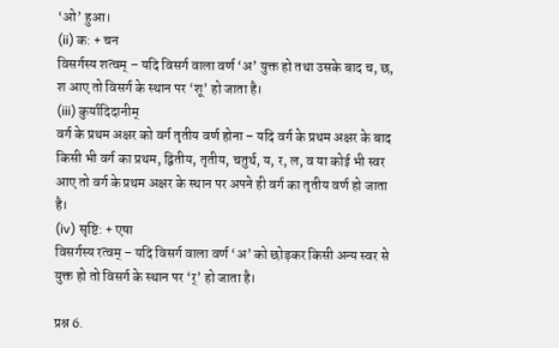‘ओ’ हुआ।
(ii) क: + चन
विसर्गस्य शत्वम् – यदि विसर्ग वाला वर्ण ‘अ’ युक्त हो तथा उसके बाद च, छ, श आए तो विसर्ग के स्थान पर ‘शू’ हो जाता है।
(iii) कुर्यादिदानीम्
वर्ग के प्रथम अक्षर को वर्ग तृतीय वर्ण होना – यदि वर्ग के प्रथम अक्षर के बाद किसी भी वर्ग का प्रथम, द्वितीय, तृतीय, चतुर्थ, य, र, ल, व या कोई भी स्वर आए तो वर्ग के प्रथम अक्षर के स्थान पर अपने ही वर्ग का तृतीय वर्ण हो जाता है।
(iv) सृष्टि: + एषा
विसर्गस्य रत्वम् – यदि विसर्ग वाला वर्ण ‘अ’ को छोड़कर किसी अन्य स्वर से युक्त हो तो विसर्ग के स्थान पर ‘र्’ हो जाता है।

प्रश्न 6.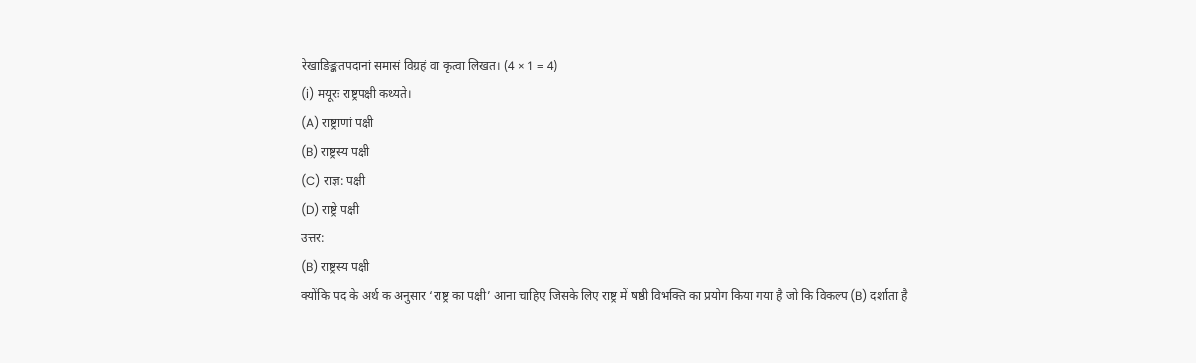रेखाङिङ्कतपदानां समासं विग्रहं वा कृत्वा लिखत। (4 × 1 = 4)
(i) मयूरः राष्ट्रपक्षी कथ्यते।
(A) राष्ट्राणां पक्षी
(B) राष्ट्रस्य पक्षी
(C) राज्ञ: पक्षी
(D) राष्ट्रे पक्षी
उत्तर:
(B) राष्ट्रस्य पक्षी
क्योंकि पद के अर्थ क अनुसार ‘राष्ट्र का पक्षी’ आना चाहिए जिसके लिए राष्ट्र में षष्ठी विभक्ति का प्रयोग किया गया है जो कि विकल्प (B) दर्शाता है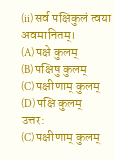(ii) सर्व पक्षिकुलं त्वया अवमानितम्।
(A) पक्षे कुलम्
(B) पक्षिषु कुलम्
(C) पक्षीणाम् कुलम्
(D) पक्षि कुलम्
उत्तर:
(C) पक्षीणाम् कुलम्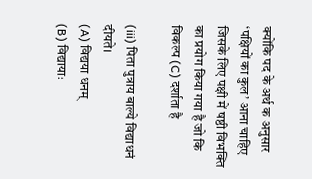क्योंकि पद के अर्थ क अनुसार ‘पक्षियों का कुल’ आना चाहिए जिसके लिए पक्षी में षष्ठी विभक्ति का प्रयोग किया गया है जो कि विकल्प (C) दर्शाता है

(iii) पिता पुत्राय बाल्ये विद्याधनं दीयते।
(A) विद्यया धनम्
(B) विद्यायाः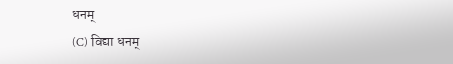धनम्
(C) विद्या धनम्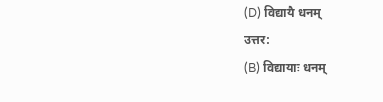(D) विद्यायै धनम्
उत्तर:
(B) विद्यायाः धनम्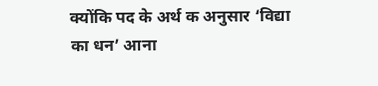क्योंकि पद के अर्थ क अनुसार ‘विद्या का धन’ आना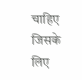चाहिए जिसके लिए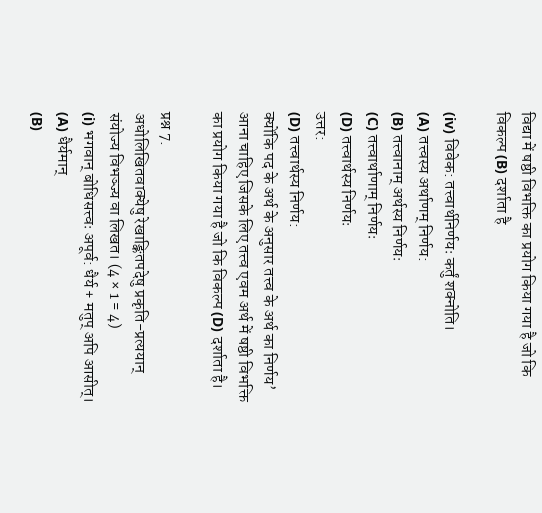विद्या में षष्ठी विभक्ति का प्रयोग किया गया है जो कि विकल्प (B) दर्शाता है

(iv) विवेक: तत्त्वार्थनिर्णयः कर्तुं शक्नोति।
(A) तत्त्वस्य अर्थाणम् निर्णय:
(B) तत्त्वानाम् अर्थस्य निर्णयः
(C) तत्त्वार्थाणाम् निर्णयः
(D) तत्त्वार्थस्य निर्णयः
उत्तर:
(D) तत्त्वार्थस्य निर्णय:
क्योंकि पद के अर्थ के अनुसार तत्त्व के अर्थ का निर्णय’ आना चाहिए जिसके लिए तत्त्व एवम अर्थ में षष्ठी विभक्ति का प्रयोग किया गया है जो कि विकल्प (D) दर्शाता है।

प्रश्न 7.
अधोलिखितवाक्येषु रेखाङ्कितपदेषु प्रकृति-प्रत्ययान् संयोज्य विभञ्ज्य वा लिखत। (4 × 1 = 4)
(i) भगवान् बोधिसत्त्वः अपूर्व: धैर्य + मतुप् अपि आसीत्।
(A) धैर्यमान्
(B)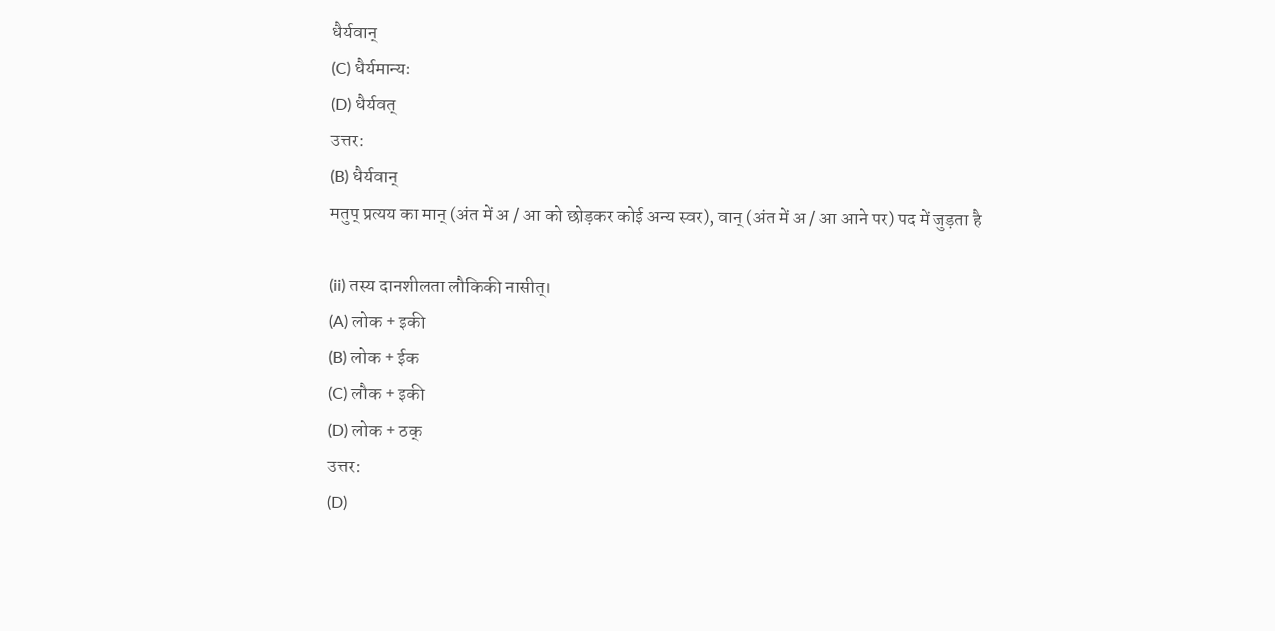धैर्यवान्
(C) धैर्यमान्यः
(D) धैर्यवत्
उत्तर:
(B) धैर्यवान्
मतुप् प्रत्यय का मान् (अंत में अ / आ को छोड़कर कोई अन्य स्वर), वान् (अंत में अ / आ आने पर) पद में जुड़ता है

(ii) तस्य दानशीलता लौकिकी नासीत्।
(A) लोक + इकी
(B) लोक + ईक
(C) लौक + इकी
(D) लोक + ठक्
उत्तर:
(D)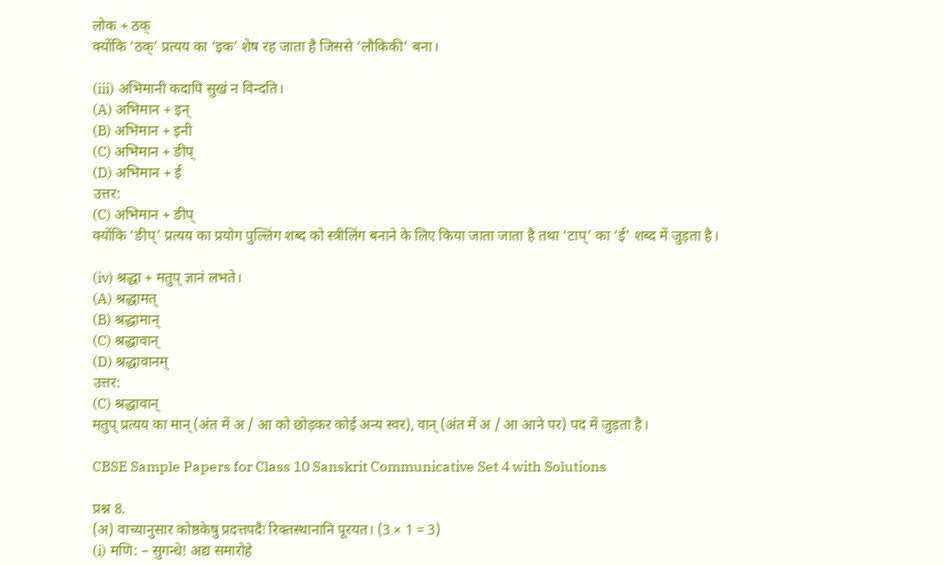लोक + ठक्
क्योंकि ‘ठक्’ प्रत्यय का ‘इक’ शेष रह जाता है जिससे ‘लौकिकी’ बना।

(iii) अभिमानी कदापि सुखं न विन्दति।
(A) अभिमान + इन्
(B) अभिमान + इनी
(C) अभिमान + ङीप्
(D) अभिमान + ई
उत्तर:
(C) अभिमान + ङीप्
क्योंकि ‘ङीप्’ प्रत्यय का प्रयोग पुल्लिंग शब्द को स्त्रीलिंग बनाने के लिए किया जाता जाता है तथा ‘टाप्’ का ‘ई’ शब्द में जुड़ता है।

(iv) श्रद्धा + मतुप् ज्ञानं लभते।
(A) श्रद्धामत्
(B) श्रद्धामान्
(C) श्रद्धावान्
(D) श्रद्धावानम्
उत्तर:
(C) श्रद्धावान्
मतुप् प्रत्यय का मान् (अंत में अ / आ को छोड़कर कोई अन्य स्वर), वान् (अंत में अ / आ आने पर) पद में जुड़ता है।

CBSE Sample Papers for Class 10 Sanskrit Communicative Set 4 with Solutions

प्रश्न 8.
(अ) वाच्यानुसार कोष्ठकेषु प्रदत्तपदैः रिक्तस्थानानि पूरयत। (3 × 1 = 3)
(i) मणि: – सुगन्धे! अद्य समारोहे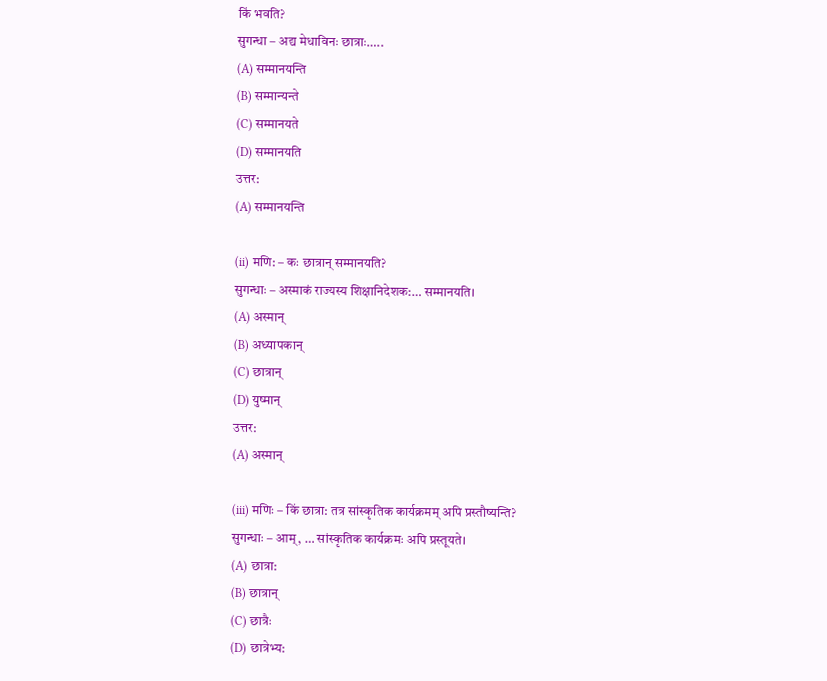किं भवति?
सुगन्धा – अद्य मेधाविनः छात्राः…..
(A) सम्मानयन्ति
(B) सम्मान्यन्ते
(C) सम्मानयते
(D) सम्मानयति
उत्तर:
(A) सम्मानयन्ति

(ii) मणि: – कः छात्रान् सम्मानयति?
सुगन्धाः – अस्माकं राज्यस्य शिक्षानिदेशक:… सम्मानयति।
(A) अस्मान्
(B) अध्यापकान्
(C) छात्रान्
(D) युष्मान्
उत्तर:
(A) अस्मान्

(iii) मणिः – किं छात्रा: तत्र सांस्कृतिक कार्यक्रमम् अपि प्रस्तौष्यन्ति?
सुगन्धाः – आम्, … सांस्कृतिक कार्यक्रमः अपि प्रस्तूयते।
(A) छात्रा:
(B) छात्रान्
(C) छात्रैः
(D) छात्रेभ्य: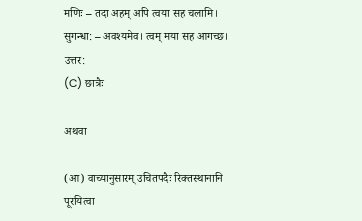मणिः – तदा अहम् अपि त्वया सह चलामि।
सुगन्धा: – अवश्यमेव। त्वम् मया सह आगच्छ।
उत्तर:
(C) छात्रैः

अथवा

(आ) वाच्यानुसारम् उचितपदैः रिक्तस्थानानि पूरयित्वा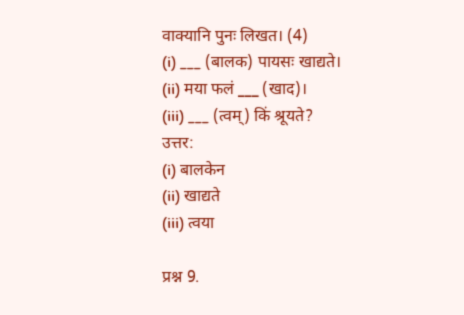वाक्यानि पुनः लिखत। (4)
(i) ___ (बालक) पायसः खाद्यते।
(ii) मया फलं ___ (खाद)।
(iii) ___ (त्वम्) किं श्रूयते?
उत्तर:
(i) बालकेन
(ii) खाद्यते
(iii) त्वया

प्रश्न 9.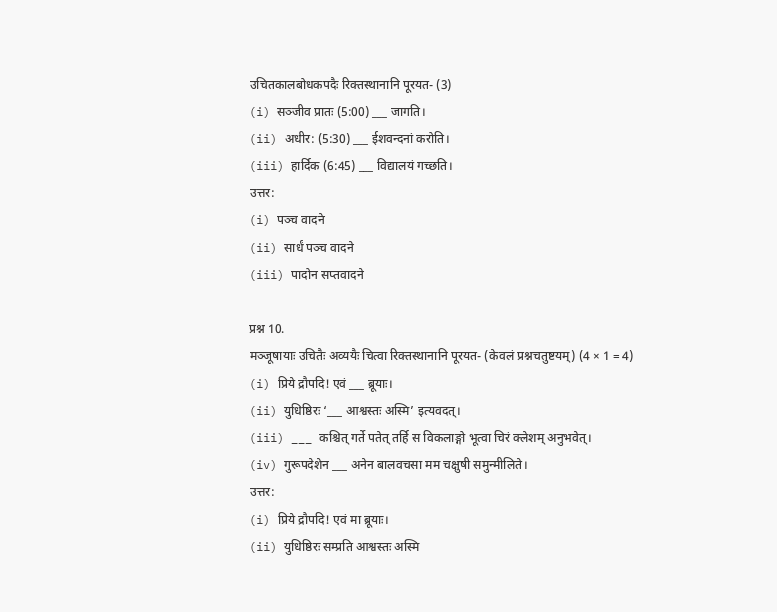उचितकालबोधकपदैः रिक्तस्थानानि पूरयत- (3)
(i) सञ्जीव प्रातः (5:00) ___ जागति।
(ii) अधीर: (5:30) ___ ईशवन्दनां करोति।
(iii) हार्दिक (6:45) ___ विद्यालयं गच्छति।
उत्तर:
(i) पञ्च वादने
(ii) सार्धं पञ्च वादने
(iii) पादोन सप्तवादने

प्रश्न 10.
मञ्जूषायाः उचितैः अव्ययैः चित्वा रिक्तस्थानानि पूरयत- (केवलं प्रश्नचतुष्टयम्) (4 × 1 = 4)
(i) प्रिये द्रौपदि! एवं ___ ब्रूयाः।
(ii) युधिष्ठिरः ‘___ आश्वस्तः अस्मि’ इत्यवदत्।
(iii) ___ कश्चित् गर्ते पतेत् तर्हि स विकलाङ्गो भूत्वा चिरं क्लेशम् अनुभवेत्।
(iv) गुरूपदेशेन ___ अनेन बालवचसा मम चक्षुषी समुन्मीलिते।
उत्तर:
(i) प्रिये द्रौपदि! एवं मा ब्रूयाः।
(ii) युधिष्ठिरः सम्प्रति आश्वस्तः अस्मि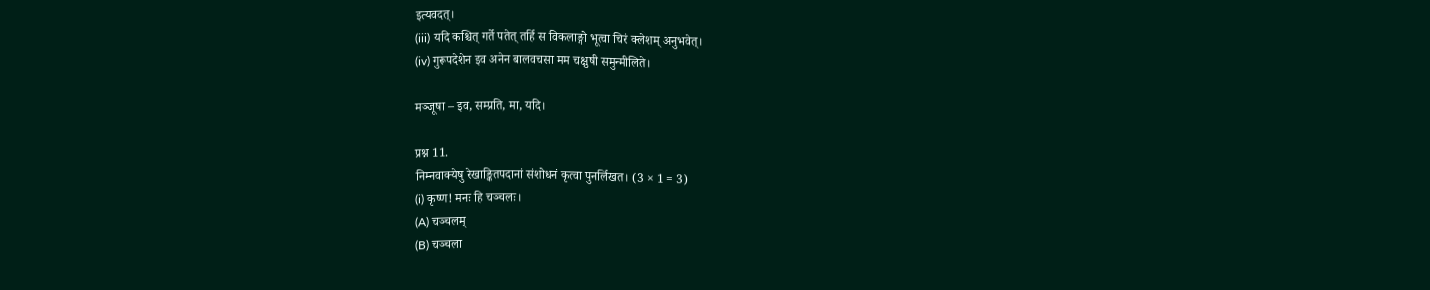इत्यवदत्।
(iii) यदि कश्चित् गर्ते पतेत् तर्हि स विकलाङ्गो भूत्वा चिरं क्लेशम् अनुभवेत्।
(iv) गुरूपदेशेन इव अनेन बालवचसा मम चक्षुषी समुन्मीलिते।

मञ्जूषा – इव, सम्प्रति, मा, यदि।

प्रश्न 11.
निम्नवाक्येषु रेखाङ्कितपदानां संशोधनं कृत्वा पुनर्लिखत। (3 × 1 = 3)
(i) कृष्ण! मनः हि चञ्चलः।
(A) चञ्चलम्
(B) चञ्चला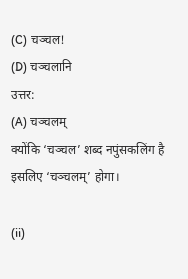(C) चञ्चल!
(D) चञ्चलानि
उत्तर:
(A) चञ्चलम्
क्योंकि ‘चञ्चल’ शब्द नपुंसकलिंग है इसलिए ‘चञ्चलम्’ होगा।

(ii)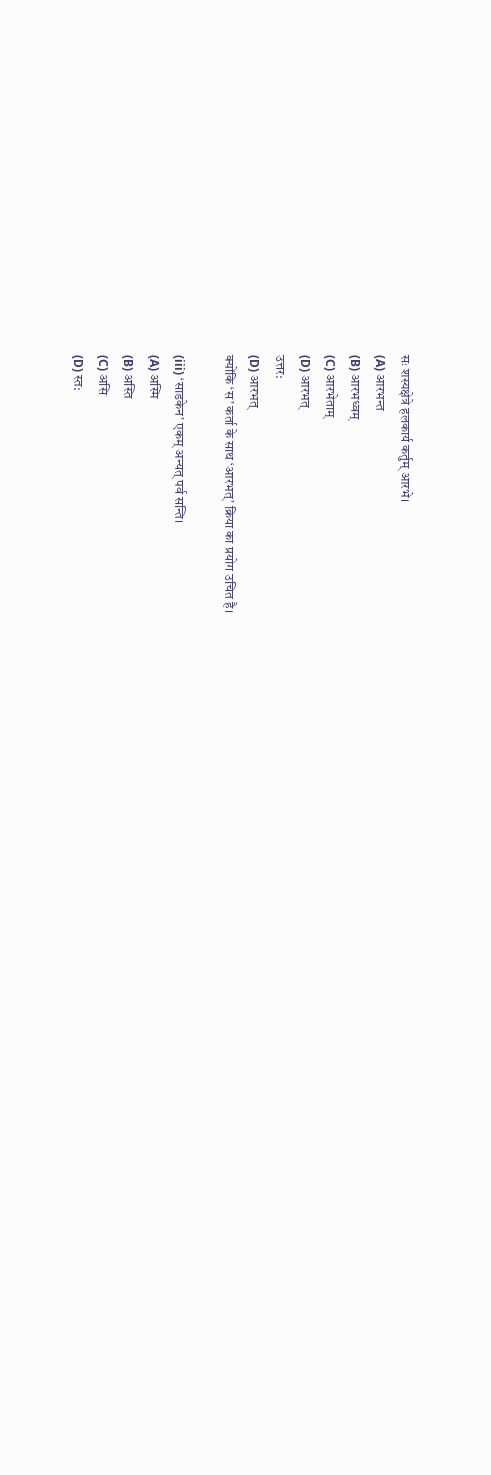सः शस्यक्षेत्रे हलकार्य कर्तुम् आरभे।
(A) आरभन्त
(B) आरभध्वम्
(C) आरभेताम्
(D) आरभत्
उत्तर:
(D) आरभत्
क्योंकि ‘स’ कर्ता के साथ ‘आरभत्’ क्रिया का प्रयोग उचित है।

(iii) ‘साडकेन’ एकम् अन्यत् पर्व सन्ति।
(A) अस्मि
(B) अस्ति
(C) असि
(D) स्त: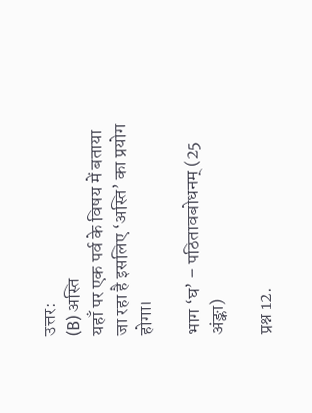उत्तर:
(B) अस्ति
यहाँ पर एक पर्व के विषय में बताया जा रहा है इसलिए ‘अस्ति’ का प्रयोग होगा।

भाग ‘घ’ – पठितावबोधनम् (25 अंङ्का)

प्रश्न 12.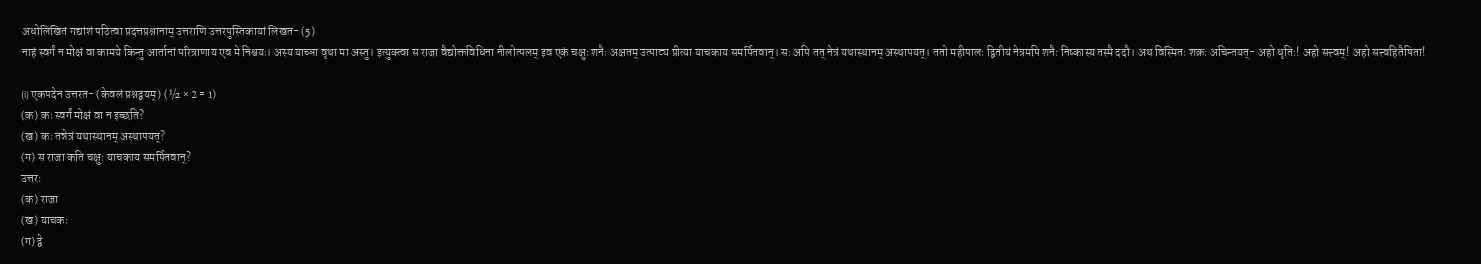अधोलिखितं गद्यांशं पठित्वा प्रदत्तप्रश्नानाम् उत्तराणि उत्तरपुस्तिकायां लिखत- (5)
नाहं स्वर्गं न मोक्षं वा कामये किन्तु आर्तानां परित्राणाय एव मे निश्चयः। अस्य याच्ञा वृथा मा अस्तु। इत्युक्त्वा स राजा वैद्योक्तविधिना नीलोत्पलम् इव एकं चक्षुः शनैः अक्षतम् उत्पाट्य प्रीत्या याचकाय समर्पितवान्। सः अपि तत् नेत्रं यथास्थानम् अस्थापयत्। ततो महीपालः द्वितीयं नेत्रमपि शनैः निष्कास्य तस्मै ददौ। अथ विस्मितः शक्रः अचिन्तयत्- अहो धृतिः! अहो सत्त्वम्! अहो सत्त्वहितैषिता!

(i) एकपदेन उत्तरत- (केवलं प्रश्नद्वयम्) (½ × 2 = 1)
(क) कः स्वर्गं मोक्षं वा न इच्छति?
(ख) कः तन्नेत्रं यथास्थानम् अस्थापयत्?
(ग) स राजा कति चक्षुः याचकाय समर्पितवान्?
उत्तर:
(क) राजा
(ख) याचकः
(ग) द्वे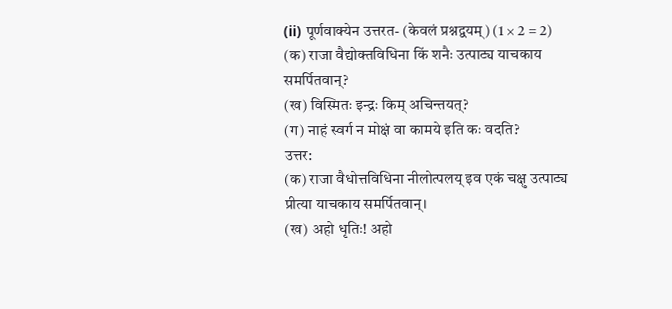(ii) पूर्णवाक्येन उत्तरत- (केवलं प्रश्नद्वयम्) (1 × 2 = 2)
(क) राजा वैद्योक्तविधिना किं शनैः उत्पाट्य याचकाय समर्पितवान्?
(ख) विस्मितः इन्द्रः किम् अचिन्तयत्?
(ग) नाहं स्वर्ग न मोक्षं वा कामये इति कः वदति?
उत्तर:
(क) राजा वैधोत्तविधिना नीलोत्पलय् इव एकं चक्षु उत्पाट्य प्रीत्या याचकाय समर्पितवान्।
(ख) अहो धृतिः! अहो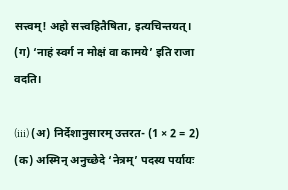सत्त्वम्! अहो सत्त्वहितैषिता, इत्यचिन्तयत्।
(ग) ‘नाहं स्वर्ग न मोक्षं वा कामये’ इति राजा वदति।

(iii) (अ) निर्देशानुसारम् उत्तरत- (1 × 2 = 2)
(क) अस्मिन् अनुच्छेदे ‘नेत्रम्’ पदस्य पर्यायः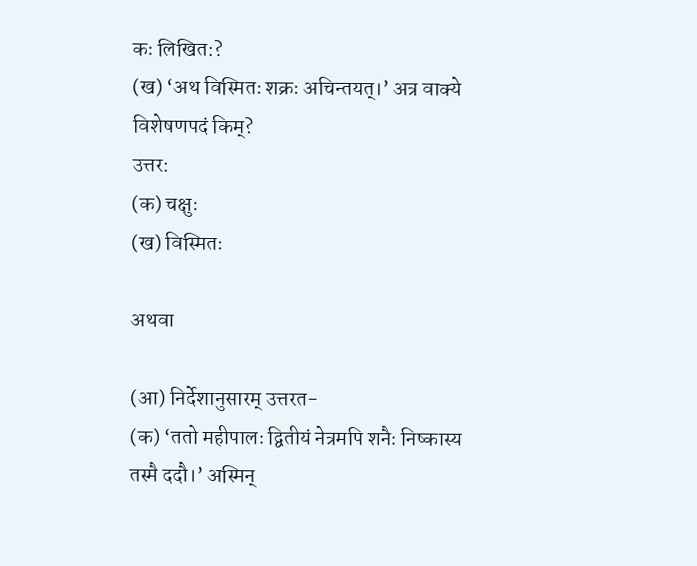कः लिखित:?
(ख) ‘अथ विस्मितः शक्रः अचिन्तयत्।’ अत्र वाक्ये विशेषणपदं किम्?
उत्तर:
(क) चक्षुः
(ख) विस्मितः

अथवा

(आ) निर्देशानुसारम् उत्तरत-
(क) ‘ततो महीपालः द्वितीयं नेत्रमपि शनैः निष्कास्य तस्मै ददौ।’ अस्मिन्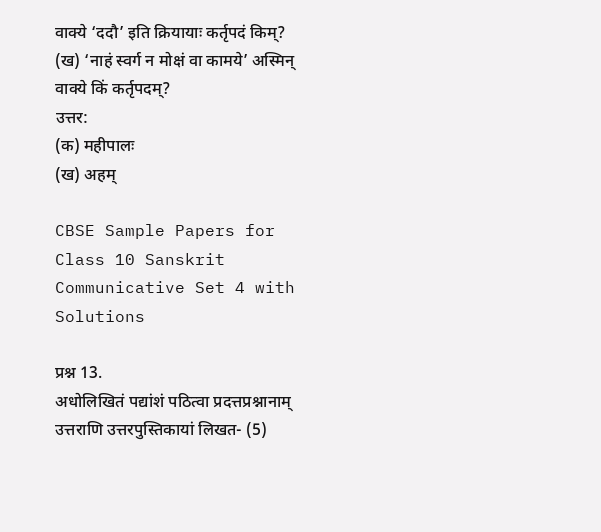वाक्ये ‘ददौ’ इति क्रियायाः कर्तृपदं किम्?
(ख) ‘नाहं स्वर्ग न मोक्षं वा कामये’ अस्मिन् वाक्ये किं कर्तृपदम्?
उत्तर:
(क) महीपालः
(ख) अहम्

CBSE Sample Papers for Class 10 Sanskrit Communicative Set 4 with Solutions

प्रश्न 13.
अधोलिखितं पद्यांशं पठित्वा प्रदत्तप्रश्नानाम् उत्तराणि उत्तरपुस्तिकायां लिखत- (5)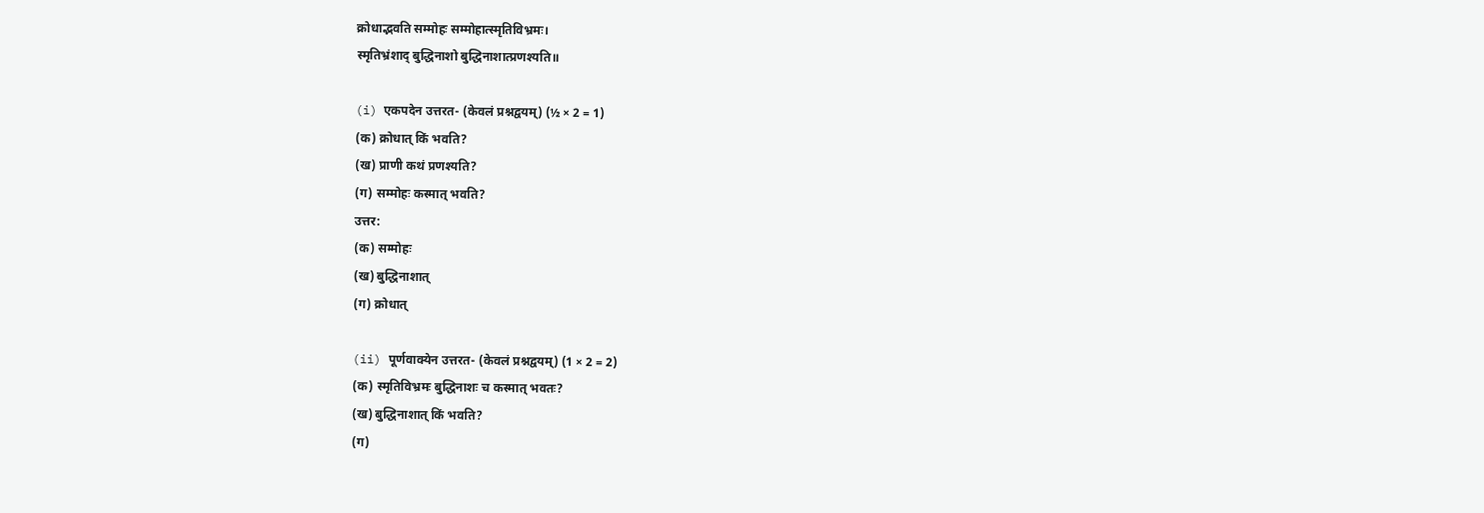क्रोधाद्भवति सम्मोहः सम्मोहात्स्मृतिविभ्रमः।
स्मृतिभ्रंशाद् बुद्धिनाशो बुद्धिनाशात्प्रणश्यति॥

(i) एकपदेन उत्तरत- (केवलं प्रश्नद्वयम्) (½ × 2 = 1)
(क) क्रोधात् किं भवति?
(ख) प्राणी कथं प्रणश्यति?
(ग) सम्मोहः कस्मात् भवति?
उत्तर:
(क) सम्मोहः
(ख) बुद्धिनाशात्
(ग) क्रोधात्

(ii) पूर्णवाक्येन उत्तरत- (केवलं प्रश्नद्वयम्) (1 × 2 = 2)
(क) स्मृतिविभ्रमः बुद्धिनाशः च कस्मात् भवतः?
(ख) बुद्धिनाशात् किं भवति?
(ग)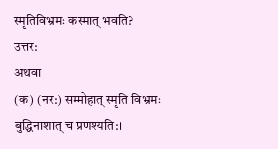स्मृतिविभ्रमः कस्मात् भवति?
उत्तर:
अथवा
(क) (नर:) सम्मोहात् स्मृति विभ्रमः बुद्धिनाशात् च प्रणश्यति:।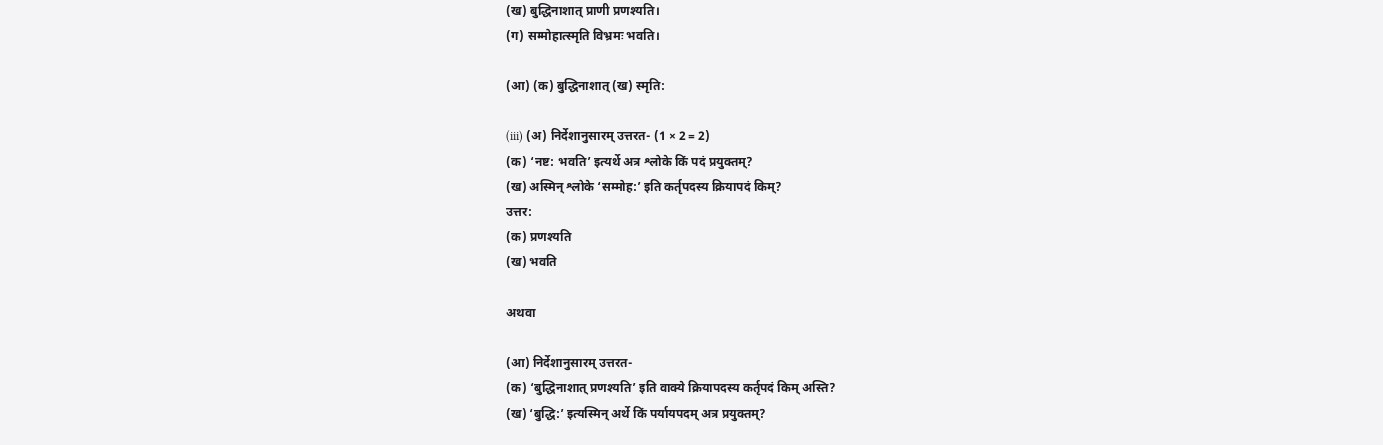(ख) बुद्धिनाशात् प्राणी प्रणश्यति।
(ग) सम्मोहात्स्मृति विभ्रमः भवति।

(आ) (क) बुद्धिनाशात् (ख) स्मृति:

(iii) (अ) निर्देशानुसारम् उत्तरत- (1 × 2 = 2)
(क) ‘नष्ट: भवति’ इत्यर्थे अत्र श्लोके किं पदं प्रयुक्तम्?
(ख) अस्मिन् श्लोके ‘सम्मोह:’ इति कर्तृपदस्य क्रियापदं किम्?
उत्तर:
(क) प्रणश्यति
(ख) भवति

अथवा

(आ) निर्देशानुसारम् उत्तरत-
(क) ‘बुद्धिनाशात् प्रणश्यति’ इति वाक्ये क्रियापदस्य कर्तृपदं किम् अस्ति?
(ख) ‘बुद्धि:’ इत्यस्मिन् अर्थे किं पर्यायपदम् अत्र प्रयुक्तम्?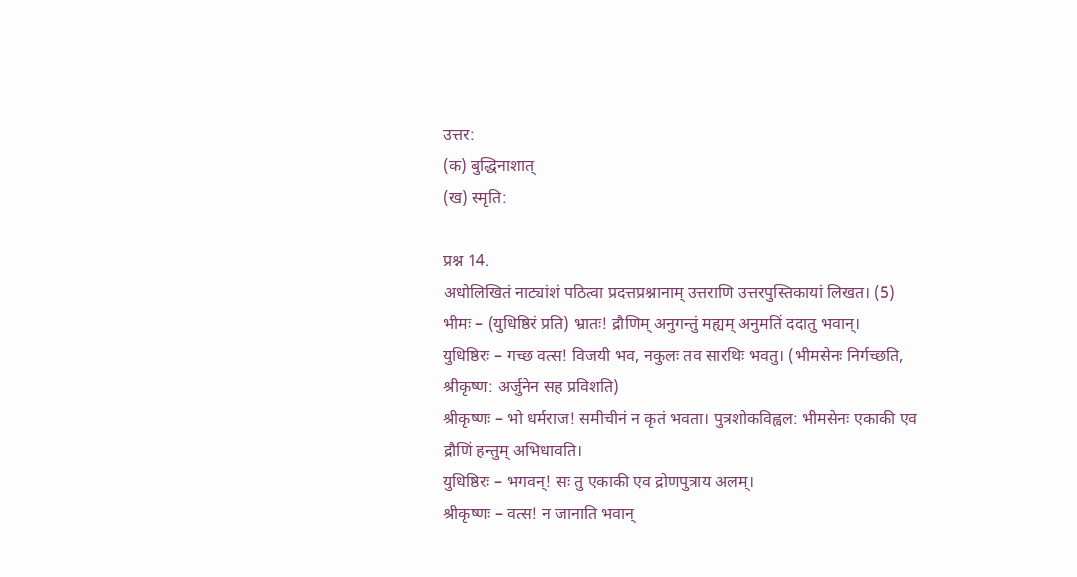उत्तर:
(क) बुद्धिनाशात्
(ख) स्मृति:

प्रश्न 14.
अधोलिखितं नाट्यांशं पठित्वा प्रदत्तप्रश्नानाम् उत्तराणि उत्तरपुस्तिकायां लिखत। (5)
भीमः – (युधिष्ठिरं प्रति) भ्रातः! द्रौणिम् अनुगन्तुं मह्यम् अनुमतिं ददातु भवान्।
युधिष्ठिरः – गच्छ वत्स! विजयी भव, नकुलः तव सारथिः भवतु। (भीमसेनः निर्गच्छति, श्रीकृष्ण: अर्जुनेन सह प्रविशति)
श्रीकृष्णः – भो धर्मराज! समीचीनं न कृतं भवता। पुत्रशोकविह्वल: भीमसेनः एकाकी एव द्रौणिं हन्तुम् अभिधावति।
युधिष्ठिरः – भगवन्! सः तु एकाकी एव द्रोणपुत्राय अलम्।
श्रीकृष्णः – वत्स! न जानाति भवान्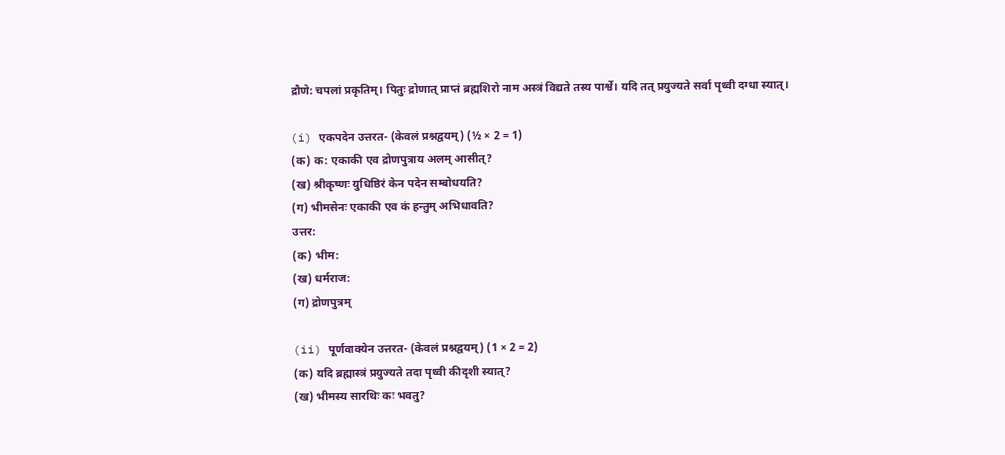द्रौणे: चपलां प्रकृतिम्। पितुः द्रोणात् प्राप्तं ब्रह्मशिरो नाम अस्त्रं विद्यते तस्य पार्श्वे। यदि तत् प्रयुज्यते सर्वा पृथ्वी दग्धा स्यात्।

(i) एकपदेन उत्तरत- (केवलं प्रश्नद्वयम्) (½ × 2 = 1)
(क) क: एकाकी एव द्रोणपुत्राय अलम् आसीत्?
(ख) श्रीकृष्णः युधिष्ठिरं केन पदेन सम्बोधयति?
(ग) भीमसेनः एकाकी एव कं हन्तुम् अभिधावति?
उत्तर:
(क) भीम:
(ख) धर्मराज:
(ग) द्रोणपुत्रम्

(ii) पूर्णवाक्येन उत्तरत- (केवलं प्रश्नद्वयम्) (1 × 2 = 2)
(क) यदि ब्रह्मास्त्रं प्रयुज्यते तदा पृथ्वी कीदृशी स्यात्?
(ख) भीमस्य सारथिः कः भवतु?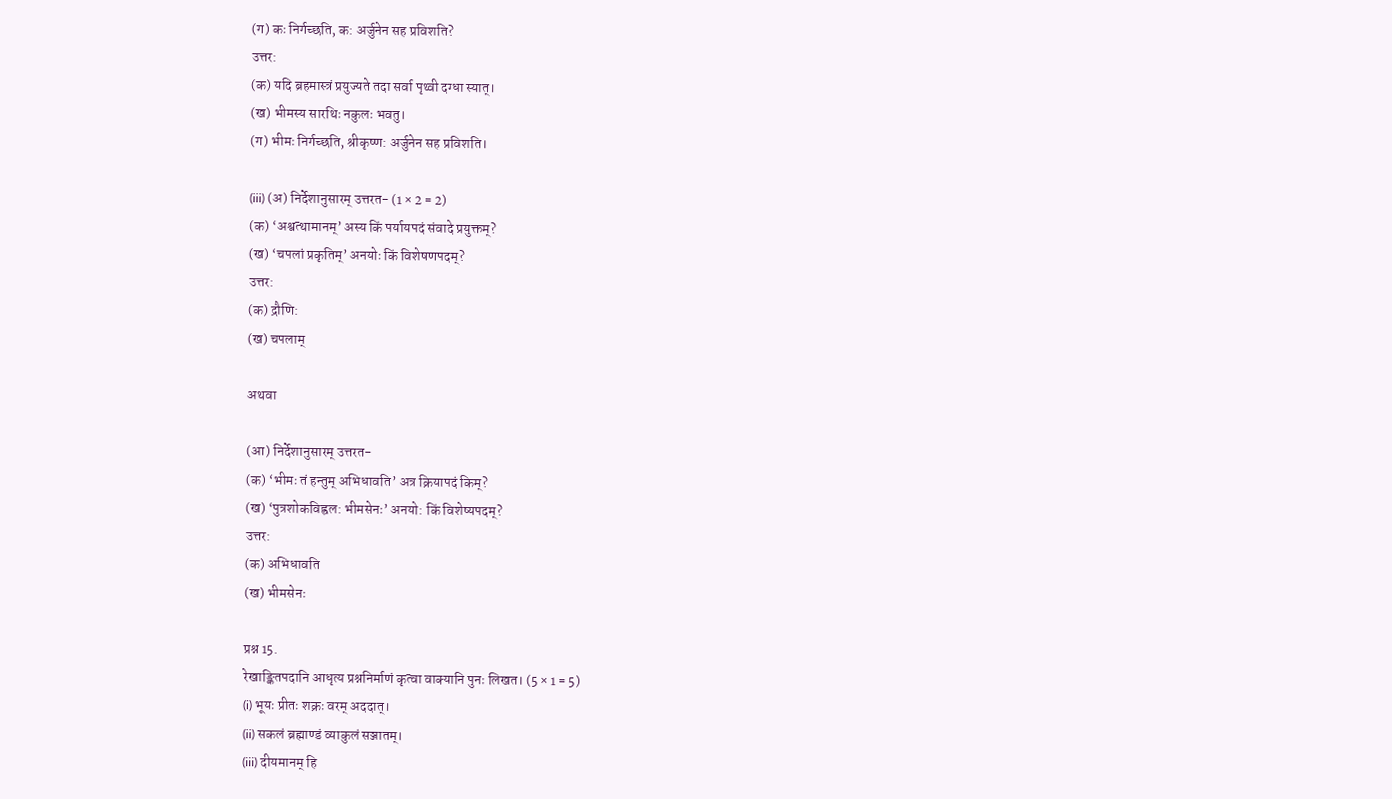(ग) कः निर्गच्छति, क: अर्जुनेन सह प्रविशति?
उत्तर:
(क) यदि ब्रहमास्त्रं प्रयुज्यते तदा सर्वा पृथ्वी दग्धा स्यात्।
(ख) भीमस्य सारथिः नकुलः भवतु।
(ग) भीमः निर्गच्छति, श्रीकृष्ण: अर्जुनेन सह प्रविशति।

(iii) (अ) निर्देशानुसारम् उत्तरत- (1 × 2 = 2)
(क) ‘अश्वत्थामानम्’ अस्य किं पर्यायपदं संवादे प्रयुक्तम्?
(ख) ‘चपलां प्रकृतिम्’ अनयोः किं विशेषणपदम्?
उत्तर:
(क) द्रौणि:
(ख) चपलाम्

अथवा

(आ) निर्देशानुसारम् उत्तरत-
(क) ‘भीमः तं हन्तुम् अभिधावति’ अत्र क्रियापदं किम्?
(ख) ‘पुत्रशोकविह्वल: भीमसेनः’ अनयो: किं विशेष्यपदम्?
उत्तर:
(क) अभिधावति
(ख) भीमसेनः

प्रश्न 15.
रेखाङ्कितपदानि आधृत्य प्रश्ननिर्माणं कृत्वा वाक्यानि पुनः लिखत। (5 × 1 = 5)
(i) भूयः प्रीतः शक्रः वरम् अददात्।
(ii) सकलं ब्रह्माण्डं व्याकुलं सञ्जातम्।
(iii) दीयमानम् हि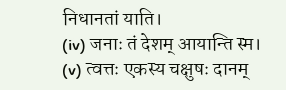निधानतां याति।
(iv) जनाः तं देशम् आयान्ति स्म।
(v) त्वत्तः एकस्य चक्षुषः दानम्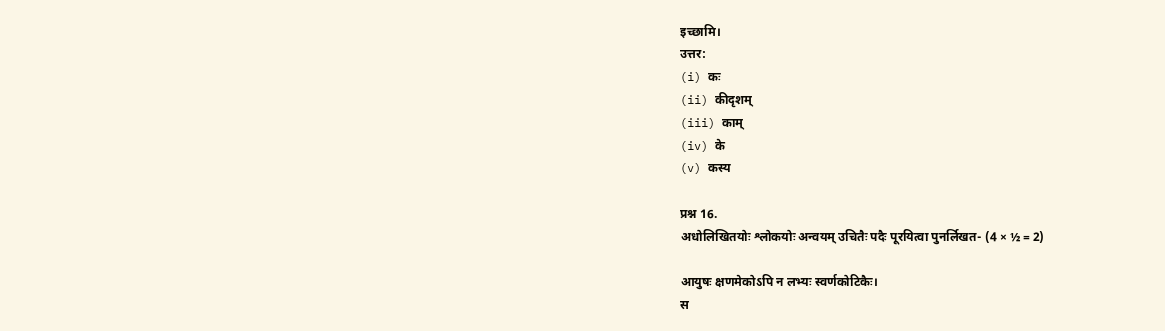इच्छामि।
उत्तर:
(i) कः
(ii) कीदृशम्
(iii) काम्
(iv) के
(v) कस्य

प्रश्न 16.
अधोलिखितयोः श्लोकयोः अन्वयम् उचितैः पदैः पूरयित्वा पुनर्लिखत- (4 × ½ = 2)

आयुषः क्षणमेकोऽपि न लभ्यः स्वर्णकोटिकैः।
स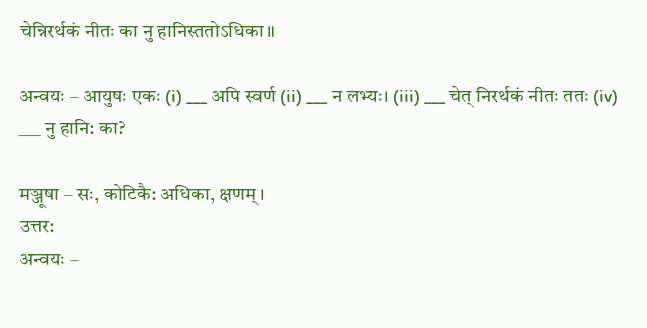चेन्निरर्थकं नीतः का नु हानिस्ततोऽधिका॥

अन्वयः – आयुषः एकः (i) ___ अपि स्वर्ण (ii) ___ न लभ्यः। (iii) ___ चेत् निरर्थकं नीतः ततः (iv) ___ नु हानि: का?

मञ्जूषा – सः, कोटिकै: अधिका, क्षणम्।
उत्तर:
अन्वयः –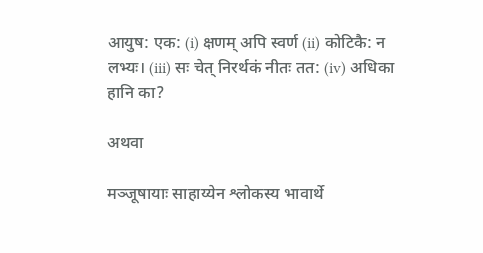आयुष: एक: (i) क्षणम् अपि स्वर्ण (ii) कोटिकै: न लभ्यः। (iii) सः चेत् निरर्थकं नीतः तत: (iv) अधिका हानि का?

अथवा

मञ्जूषायाः साहाय्येन श्लोकस्य भावार्थे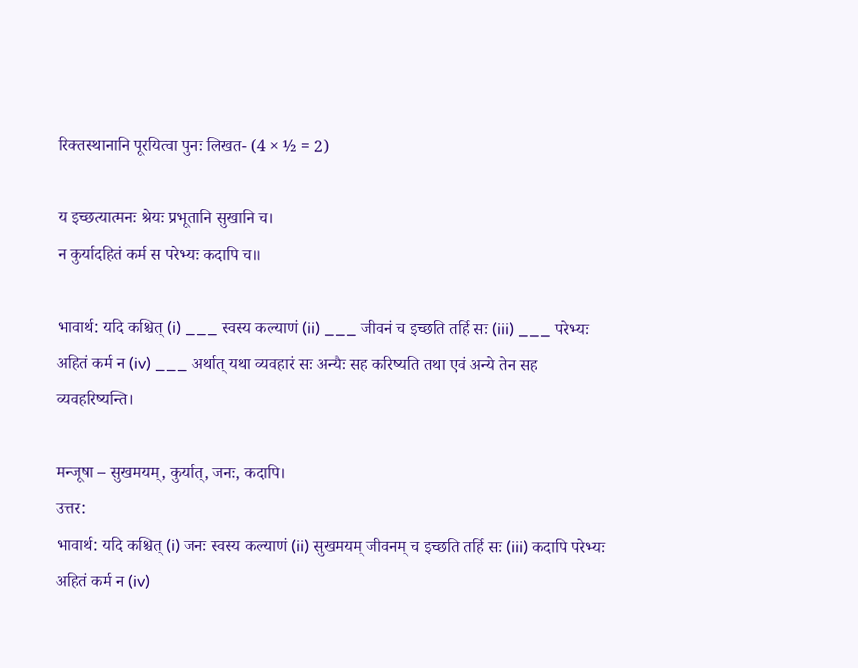रिक्तस्थानानि पूरयित्वा पुनः लिखत- (4 × ½ = 2)

य इच्छत्यात्मनः श्रेयः प्रभूतानि सुखानि च।
न कुर्यादहितं कर्म स परेभ्यः कदापि च॥

भावार्थ: यदि कश्चित् (i) ___ स्वस्य कल्याणं (ii) ___ जीवनं च इच्छति तर्हि सः (iii) ___ परेभ्यः अहितं कर्म न (iv) ___ अर्थात् यथा व्यवहारं सः अन्यैः सह करिष्यति तथा एवं अन्ये तेन सह व्यवहरिष्यन्ति।

मन्जूषा – सुखमयम्, कुर्यात्, जनः, कदापि।
उत्तर:
भावार्थ: यदि कश्चित् (i) जनः स्वस्य कल्याणं (ii) सुखमयम् जीवनम् च इच्छति तर्हि सः (iii) कदापि परेभ्यः अहितं कर्म न (iv)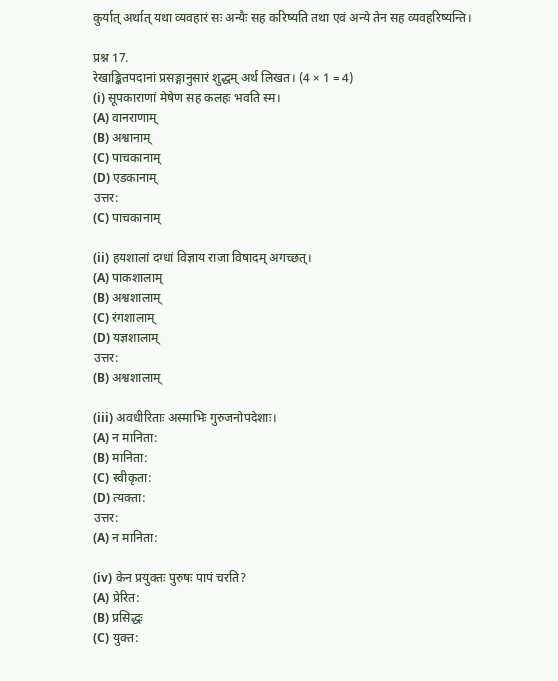कुर्यात् अर्थात् यथा व्यवहारं सः अन्यैः सह करिष्यति तथा एवं अन्ये तेन सह व्यवहरिष्यन्ति।

प्रश्न 17.
रेखाङ्कितपदानां प्रसङ्गानुसारं शुद्धम् अर्थ लिखत। (4 × 1 = 4)
(i) सूपकाराणां मेषेण सह कलहः भवति स्म।
(A) वानराणाम्
(B) अश्वानाम्
(C) पाचकानाम्
(D) एडकानाम्
उत्तर:
(C) पाचकानाम्

(ii) हयशालां दग्धां विज्ञाय राजा विषादम् अगच्छत्।
(A) पाकशालाम्
(B) अश्वशालाम्
(C) रंगशालाम्
(D) यज्ञशालाम्
उत्तर:
(B) अश्वशालाम्

(iii) अवधीरिताः अस्माभिः गुरुजनोपदेशाः।
(A) न मानिता:
(B) मानिता:
(C) स्वीकृता:
(D) त्यक्ता:
उत्तर:
(A) न मानिता:

(iv) केन प्रयुक्तः पुरुषः पापं चरति?
(A) प्रेरित:
(B) प्रसिद्धः
(C) युक्त: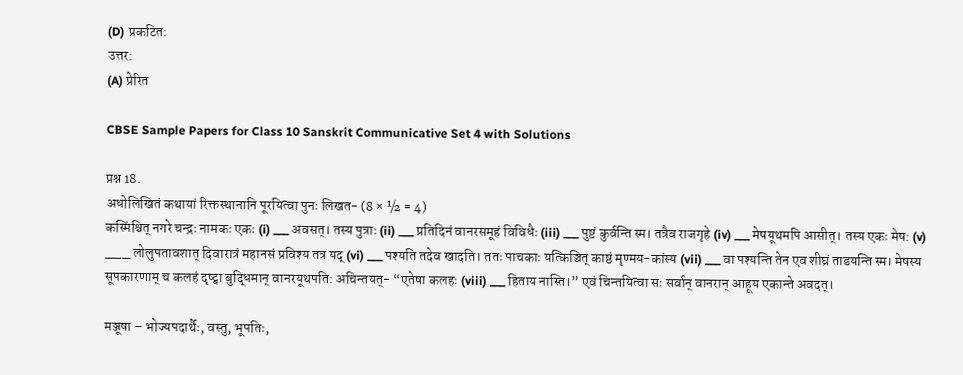(D) प्रकटित:
उत्तर:
(A) प्रेरित

CBSE Sample Papers for Class 10 Sanskrit Communicative Set 4 with Solutions

प्रश्न 18.
अधोलिखितं कथायां रिक्तस्थानानि पूरयित्वा पुनः लिखत- (8 × ½ = 4)
कस्मिंश्चित् नगरे चन्द्रः नामकः एकः (i) ___ अवसत्। तस्य पुत्राः (ii) ___ प्रतिदिनं वानरसमूहं विविधैः (iii) ___ पुष्टं कुर्वन्ति स्म। तत्रैव राजगृहे (iv) ___ मेषयूथमपि आसीत्। तस्य एकः मेष: (v) ___ लोलुपतावशात् दिवारात्रं महानसं प्रविश्य तत्र यद् (vi) ___ पश्यति तदेव खादति। ततः पाचकाः यत्किञ्चित् काष्ठं मृण्मय-कांस्य (vii) ___ वा पश्यन्ति तेन एव शीघ्रं ताडयन्ति स्म। मेषस्य सूपकारणाम् च कलहं दृष्ट्वा बुद्धिमान् वानरयूथपति: अचिन्तयत्- “एतेषा कलहः (viii) ___ हिताय नास्ति।” एवं चिन्तयित्वा सः सर्वान् वानरान् आहूय एकान्ते अवदत्।

मञ्जूषा – भोज्यपदार्थैः, वस्तु, भूपतिः,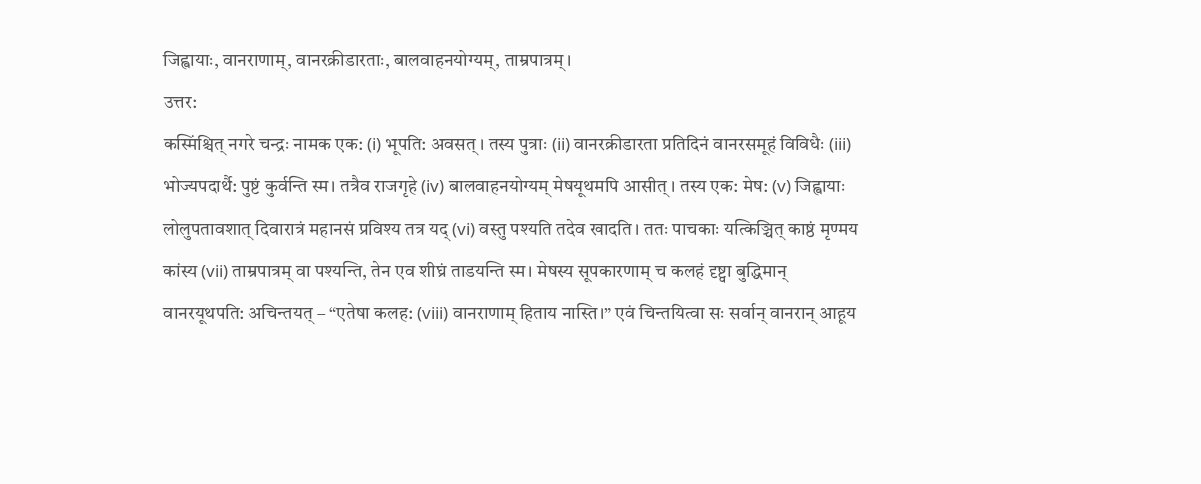जिह्वायाः, वानराणाम्, वानरक्रीडारताः, बालवाहनयोग्यम्, ताम्रपात्रम्।
उत्तर:
कस्मिंश्चित् नगरे चन्द्रः नामक एक: (i) भूपति: अवसत्। तस्य पुत्राः (ii) वानरक्रीडारता प्रतिदिनं वानरसमूहं विविधैः (iii) भोज्यपदार्थै: पुष्टं कुर्वन्ति स्म। तत्रैव राजगृहे (iv) बालवाहनयोग्यम् मेषयूथमपि आसीत्। तस्य एक: मेष: (v) जिह्वायाः लोलुपतावशात् दिवारात्रं महानसं प्रविश्य तत्र यद् (vi) वस्तु पश्यति तदेव खादति। ततः पाचकाः यत्किञ्चित् काष्ठं मृण्मय कांस्य (vii) ताम्रपात्रम् वा पश्यन्ति, तेन एव शीघ्रं ताडयन्ति स्म। मेषस्य सूपकारणाम् च कलहं दृष्ट्वा बुद्धिमान् वानरयूथपति: अचिन्तयत् – “एतेषा कलह: (viii) वानराणाम् हिताय नास्ति।” एवं चिन्तयित्वा सः सर्वान् वानरान् आहूय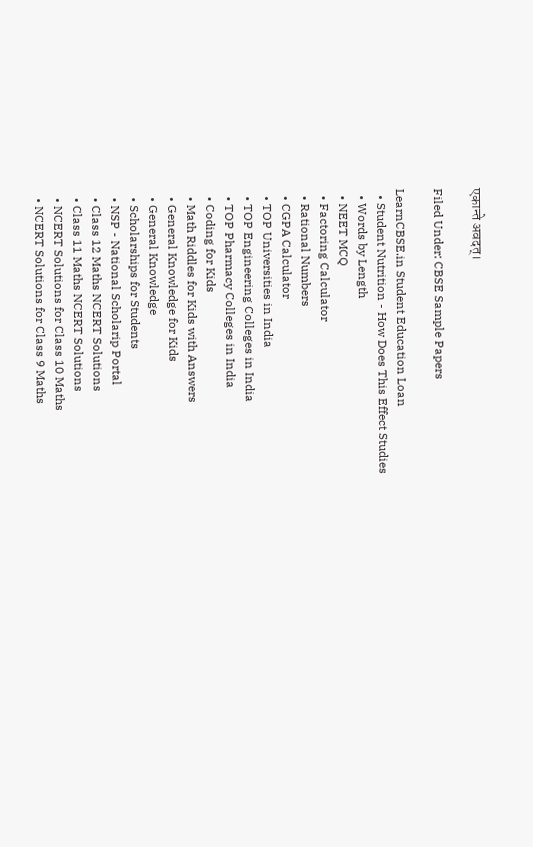एकान्ते अवदत्।

Filed Under: CBSE Sample Papers

LearnCBSE.in Student Education Loan
  • Student Nutrition - How Does This Effect Studies
  • Words by Length
  • NEET MCQ
  • Factoring Calculator
  • Rational Numbers
  • CGPA Calculator
  • TOP Universities in India
  • TOP Engineering Colleges in India
  • TOP Pharmacy Colleges in India
  • Coding for Kids
  • Math Riddles for Kids with Answers
  • General Knowledge for Kids
  • General Knowledge
  • Scholarships for Students
  • NSP - National Scholarip Portal
  • Class 12 Maths NCERT Solutions
  • Class 11 Maths NCERT Solutions
  • NCERT Solutions for Class 10 Maths
  • NCERT Solutions for Class 9 Maths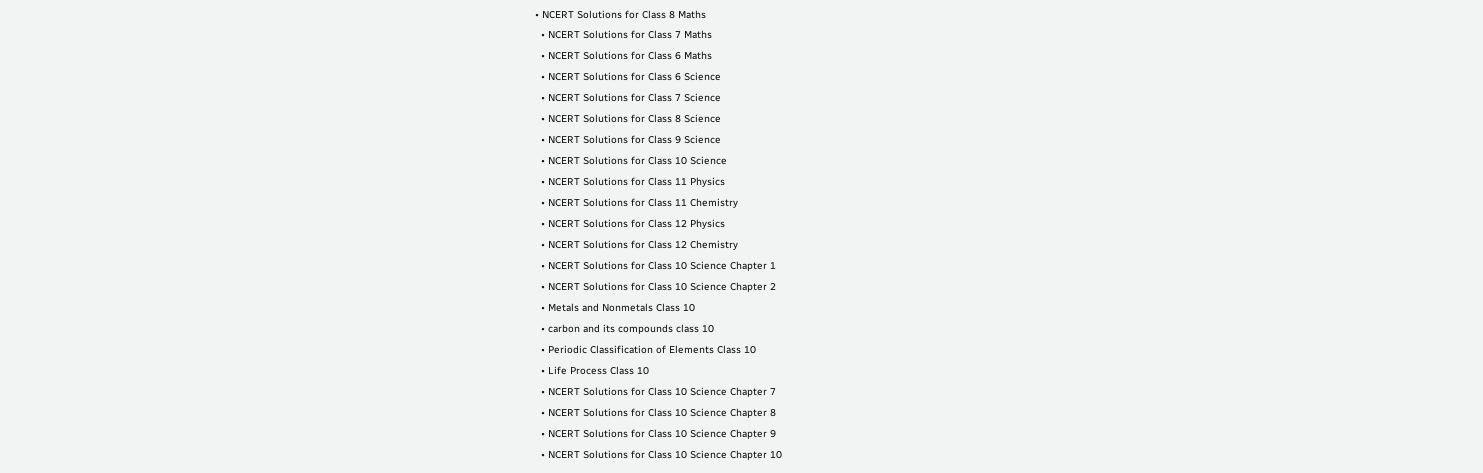• NCERT Solutions for Class 8 Maths
  • NCERT Solutions for Class 7 Maths
  • NCERT Solutions for Class 6 Maths
  • NCERT Solutions for Class 6 Science
  • NCERT Solutions for Class 7 Science
  • NCERT Solutions for Class 8 Science
  • NCERT Solutions for Class 9 Science
  • NCERT Solutions for Class 10 Science
  • NCERT Solutions for Class 11 Physics
  • NCERT Solutions for Class 11 Chemistry
  • NCERT Solutions for Class 12 Physics
  • NCERT Solutions for Class 12 Chemistry
  • NCERT Solutions for Class 10 Science Chapter 1
  • NCERT Solutions for Class 10 Science Chapter 2
  • Metals and Nonmetals Class 10
  • carbon and its compounds class 10
  • Periodic Classification of Elements Class 10
  • Life Process Class 10
  • NCERT Solutions for Class 10 Science Chapter 7
  • NCERT Solutions for Class 10 Science Chapter 8
  • NCERT Solutions for Class 10 Science Chapter 9
  • NCERT Solutions for Class 10 Science Chapter 10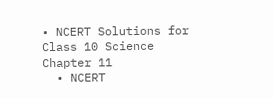• NCERT Solutions for Class 10 Science Chapter 11
  • NCERT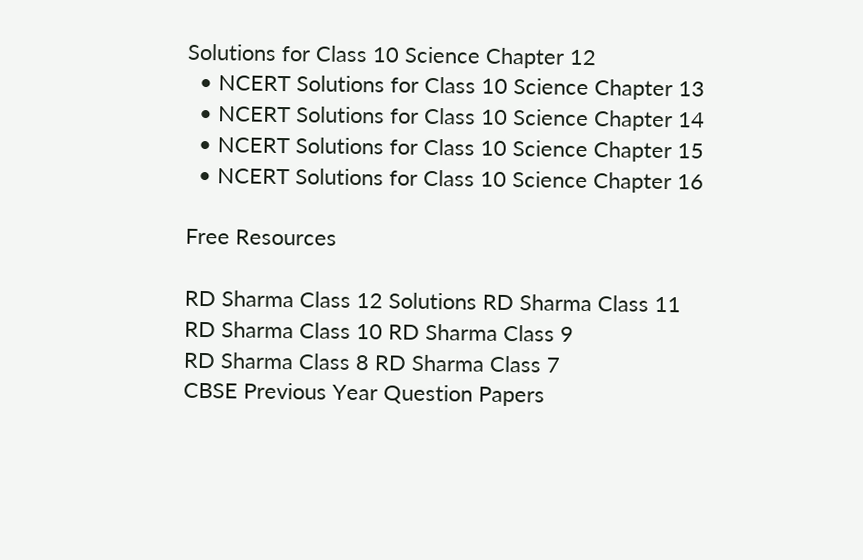Solutions for Class 10 Science Chapter 12
  • NCERT Solutions for Class 10 Science Chapter 13
  • NCERT Solutions for Class 10 Science Chapter 14
  • NCERT Solutions for Class 10 Science Chapter 15
  • NCERT Solutions for Class 10 Science Chapter 16

Free Resources

RD Sharma Class 12 Solutions RD Sharma Class 11
RD Sharma Class 10 RD Sharma Class 9
RD Sharma Class 8 RD Sharma Class 7
CBSE Previous Year Question Papers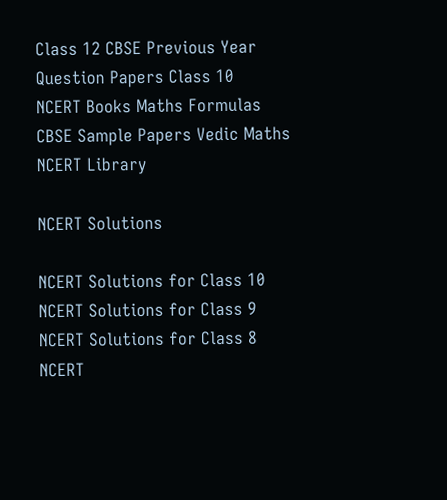Class 12 CBSE Previous Year Question Papers Class 10
NCERT Books Maths Formulas
CBSE Sample Papers Vedic Maths
NCERT Library

NCERT Solutions

NCERT Solutions for Class 10
NCERT Solutions for Class 9
NCERT Solutions for Class 8
NCERT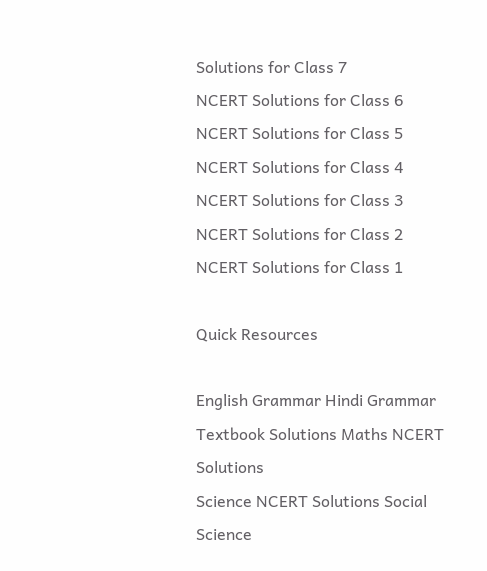Solutions for Class 7
NCERT Solutions for Class 6
NCERT Solutions for Class 5
NCERT Solutions for Class 4
NCERT Solutions for Class 3
NCERT Solutions for Class 2
NCERT Solutions for Class 1

Quick Resources

English Grammar Hindi Grammar
Textbook Solutions Maths NCERT Solutions
Science NCERT Solutions Social Science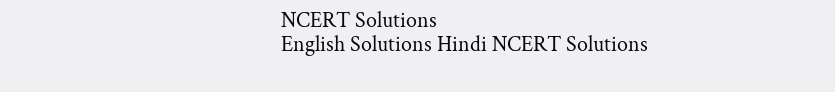NCERT Solutions
English Solutions Hindi NCERT Solutions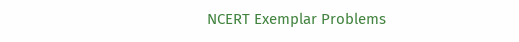NCERT Exemplar Problems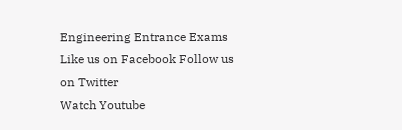Engineering Entrance Exams
Like us on Facebook Follow us on Twitter
Watch Youtube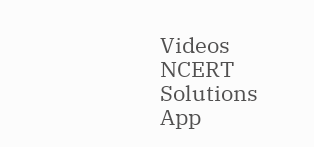Videos NCERT Solutions App